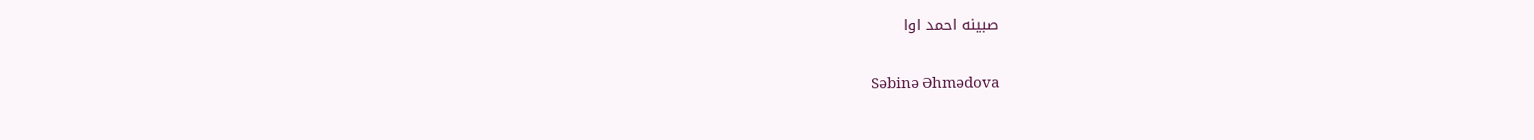صبینه احمد اوا

Səbinə Əhmədova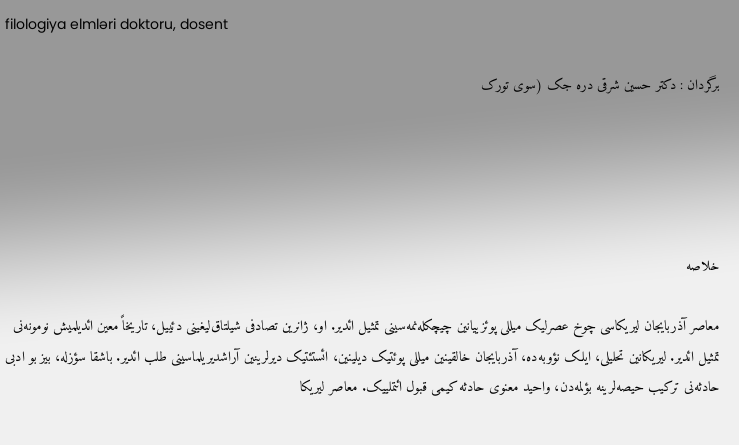filologiya elmləri doktoru, dosent

برگردان : دکتر حسین شرقی دره جک (سوی تورک





خلاصه

معاصر آذربایجان لیریکاسی چوخ عصرلیک میللی پوئزییانین چیچکله‌نمه‌سینی تمثیل ائدیر. او، ژانرین تصادفی شیلتاق‌لیغینی دئییل، تاریخاً معین ائدیلمیش نومونه‌نی تمثیل ائدیر. لیریکانین تحلیلی، ایلک نؤوبه‌ده، آذربایجان خالقینین میللی پوئتیک دیلینین، ائستئتیک دیرلرینین آراشدیریلماسینی طلب ائدیر. باشقا سؤزله، بیز بو ادبی حادثه‌نی ترکیب حیصه‌لرینه بؤلمه‌دن، واحید معنوی حادثه کیمی قبول ائتملییک. معاصر لیریکا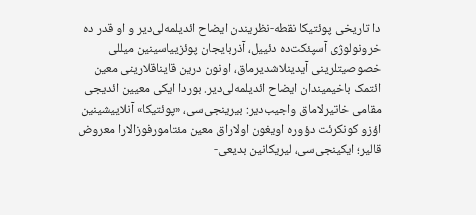دا تاریخی پوئتیکا نقطه-نظریندن ایضاح ائدیلمه‌لی‌دیر و او قدر ده خرونولوژی آسپئکت‌ده دئییل، آذربایجان پوئزییاسینین میللی خصوصیتلرینی آیدینلاشدیرماق، اونون درین قایناقلارینی معین ائتمک باخیمیندان ایضاح ائدیلمه‌لی‌دیر. بوردا ایکی معیین ائدیجی مقامی خاتیرلاماق واجیب‌دیر: بیرینجی‌سی، «پوئتیکا» آنلاییشینین اؤزو کونکرئت دؤوره اویغون اولاراق معین مئتامورفوزالارا معروض قالیر؛ ایکینجی‌سی، لیریکانین بدیعی-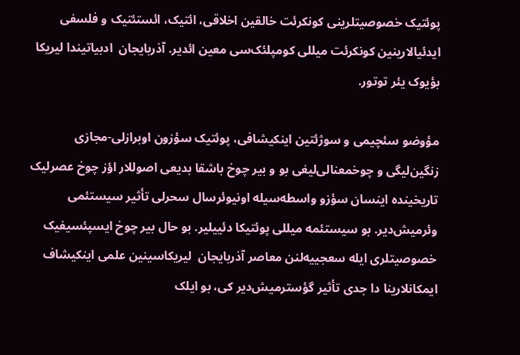پوئتیک خصوصیتلرینی کونکرئت خالقین اخلاقی، ائتیک، ائستئتیک و فلسفی ایدئیالارینین کونکرئت میللی کومپلئک‌سی معین ائدیر. آذربایجان  ادبیاتیندا لیریکا بؤیوک یئر توتور.

مؤوضو سئچیمی و سوژئتین اینکیشافی، پوئتیک سؤزون اوبرازلی-مجازی زنگین‌لیگی و چوخمعنالی‌لیغی بو و بیر چوخ باشقا بدیعی اصوللار اؤز چوخ عصرلیک تاریخینده اینسان سؤزو واسطه‌سیله اونیوئرسال سحرلی تأثیر سیستئمی وئرمیش‌دیر. بو سیستئمه میللی پوئتیکا دئییلیر. بو حال بیر چوخ ایسپئسیفیک خصوصیتلری ایله سعجییه‌لنن معاصر آذربایجان  لیریکاسینین علمی اینکیشاف ایمکانلارینا دا جدی تأثیر گؤسترمیش‌دیر کی، بو ایلک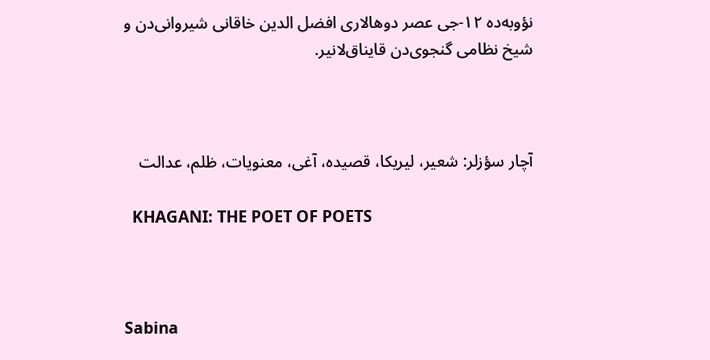نؤوبه‌ده ۱۲-جی عصر دوهالاری افضل الدین خاقانی شیروانی‌دن و شیخ نظامی گنجوی‌دن قایناق‌لانیر.



آچار سؤزلر: شعیر، لیریکا، قصیده، آغی، معنویات، ظلم، عدالت

  KHAGANI: THE POET OF POETS



Sabina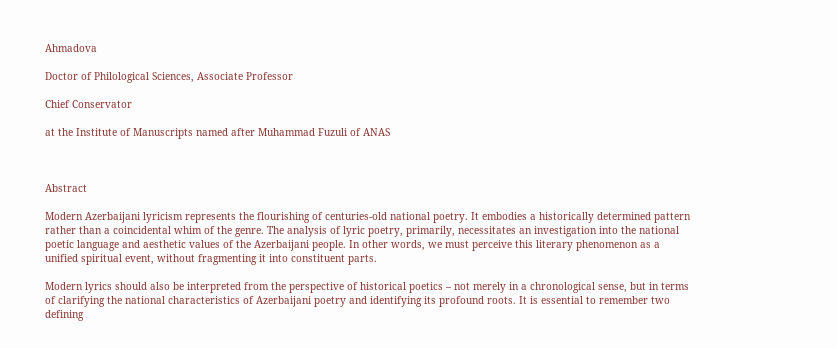Ahmadova

Doctor of Philological Sciences, Associate Professor

Chief Conservator

at the Institute of Manuscripts named after Muhammad Fuzuli of ANAS



Abstract

Modern Azerbaijani lyricism represents the flourishing of centuries-old national poetry. It embodies a historically determined pattern rather than a coincidental whim of the genre. The analysis of lyric poetry, primarily, necessitates an investigation into the national poetic language and aesthetic values of the Azerbaijani people. In other words, we must perceive this literary phenomenon as a unified spiritual event, without fragmenting it into constituent parts.

Modern lyrics should also be interpreted from the perspective of historical poetics – not merely in a chronological sense, but in terms of clarifying the national characteristics of Azerbaijani poetry and identifying its profound roots. It is essential to remember two defining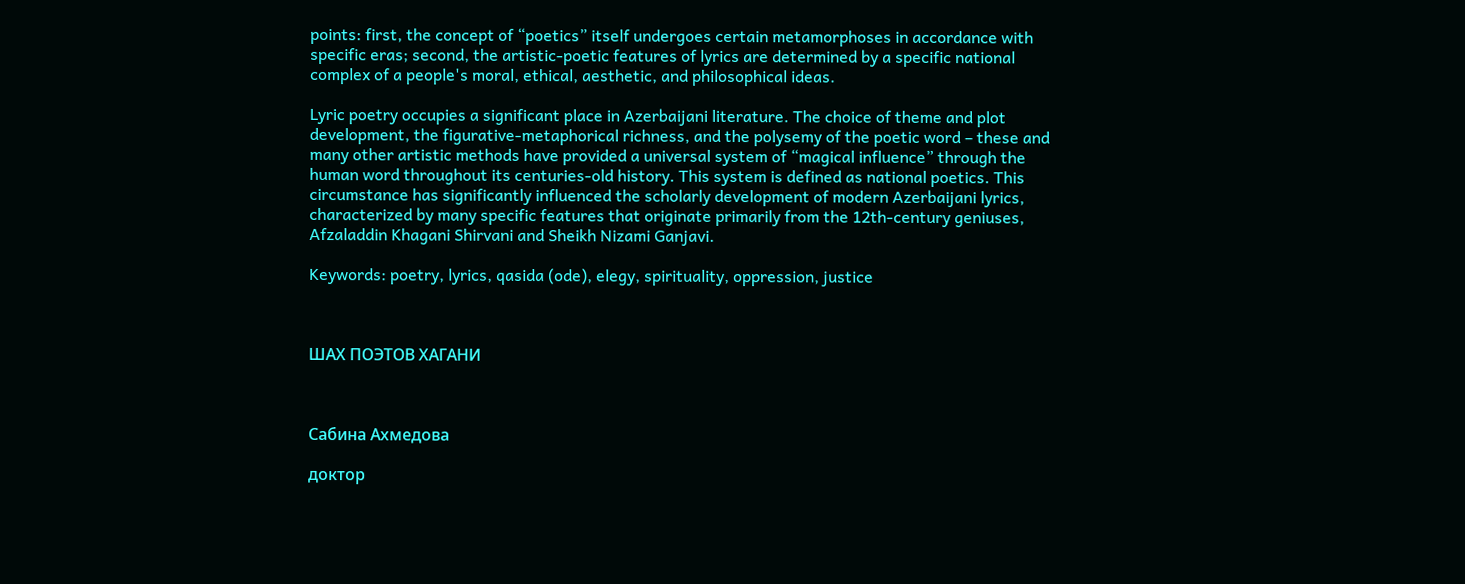points: first, the concept of “poetics” itself undergoes certain metamorphoses in accordance with specific eras; second, the artistic-poetic features of lyrics are determined by a specific national complex of a people's moral, ethical, aesthetic, and philosophical ideas.

Lyric poetry occupies a significant place in Azerbaijani literature. The choice of theme and plot development, the figurative-metaphorical richness, and the polysemy of the poetic word – these and many other artistic methods have provided a universal system of “magical influence” through the human word throughout its centuries-old history. This system is defined as national poetics. This circumstance has significantly influenced the scholarly development of modern Azerbaijani lyrics, characterized by many specific features that originate primarily from the 12th-century geniuses, Afzaladdin Khagani Shirvani and Sheikh Nizami Ganjavi.

Keywords: poetry, lyrics, qasida (ode), elegy, spirituality, oppression, justice



ШАХ ПОЭТОВ ХАГАНИ



Сабина Ахмедова

доктор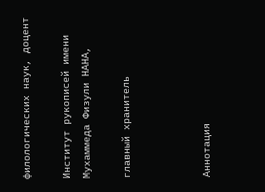филологических наук, доцент

Институт рукописей имени Мухаммеда Физули НАНА,

главный хранитель



Аннотация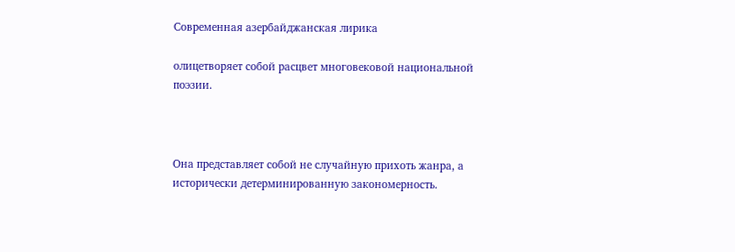Современная азербайджанская лирика

олицетворяет собой расцвет многовековой национальной поэзии.



Она представляет собой не случайную прихоть жанра, а исторически детерминированную закономерность.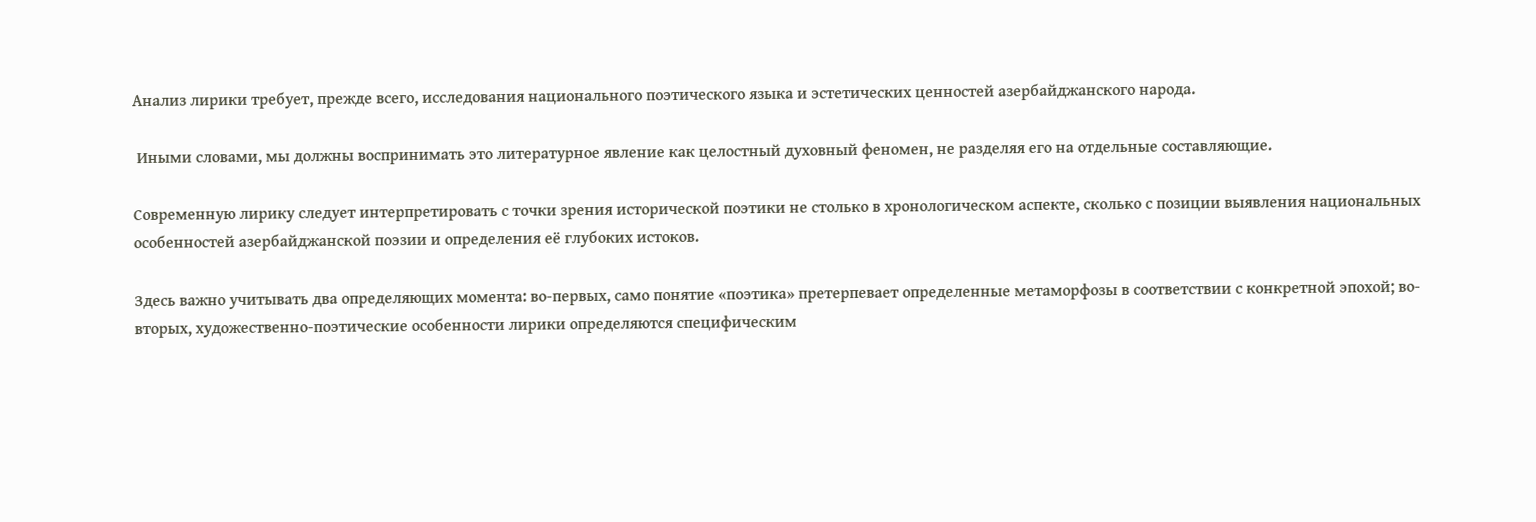Анализ лирики требует, прежде всего, исследования национального поэтического языка и эстетических ценностей азербайджанского народа.

 Иными словами, мы должны воспринимать это литературное явление как целостный духовный феномен, не разделяя его на отдельные составляющие.

Современную лирику следует интерпретировать с точки зрения исторической поэтики не столько в хронологическом аспекте, сколько с позиции выявления национальных особенностей азербайджанской поэзии и определения её глубоких истоков.

Здесь важно учитывать два определяющих момента: во-первых, само понятие «поэтика» претерпевает определенные метаморфозы в соответствии с конкретной эпохой; во-вторых, художественно-поэтические особенности лирики определяются специфическим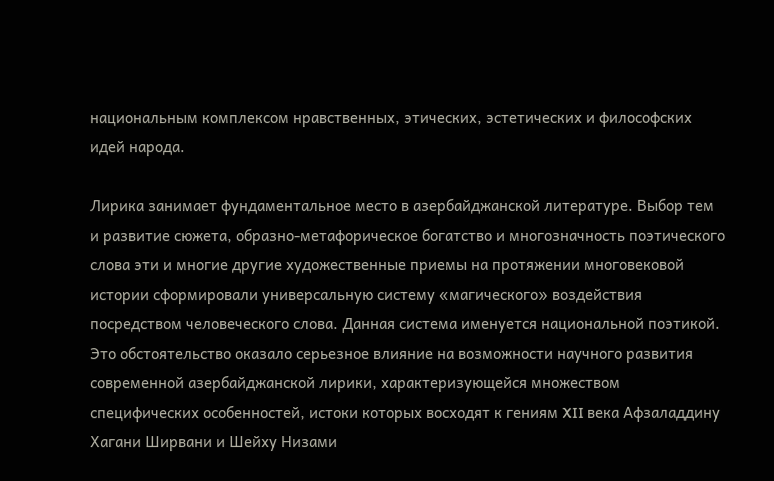национальным комплексом нравственных, этических, эстетических и философских идей народа.

Лирика занимает фундаментальное место в азербайджанской литературе. Выбор тем и развитие сюжета, образно-метафорическое богатство и многозначность поэтического слова эти и многие другие художественные приемы на протяжении многовековой истории сформировали универсальную систему «магического» воздействия посредством человеческого слова. Данная система именуется национальной поэтикой. Это обстоятельство оказало серьезное влияние на возможности научного развития современной азербайджанской лирики, характеризующейся множеством специфических особенностей, истоки которых восходят к гениям XII века Афзаладдину Хагани Ширвани и Шейху Низами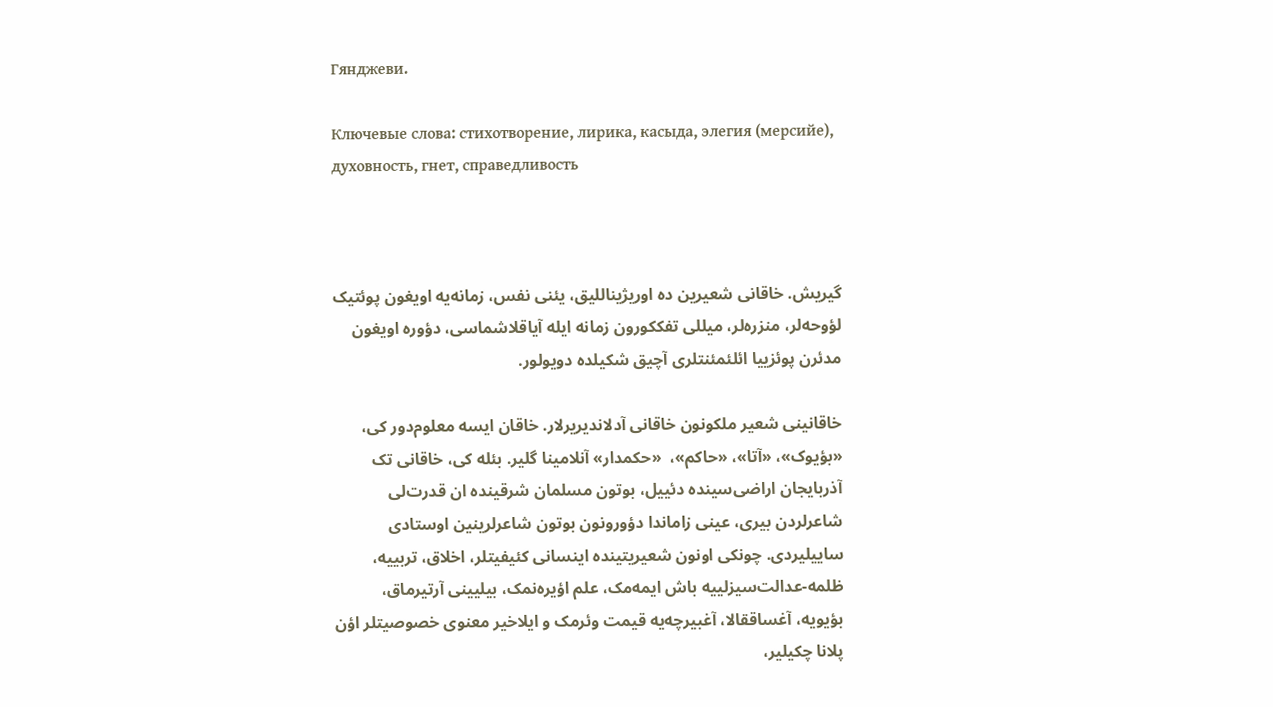Гянджеви.

Ключевые слова: стихотворение, лирика, касыда, элегия (мерсийе), духовность, гнет, справедливость



گیریش. خاقانی شعیرین ده اوریژیناللیق، یئنی نفس، زمانه‌یه اویغون پوئتیک لؤوحه‌لر، منزره‌لر، میللی تفککورون زمانه ایله آیاقلاشماسی، دؤوره اویغون مدئرن پوئزییا ائلئمئنتلری آچیق شکیلده دویولور.

خاقانینی شعیر ملکونون خاقانی آدلاندیریرلار. خاقان ایسه معلوم‌دور کی، «بؤیوک»، «آتا»، «حاکم»،  «حکمدار» آنلامینا گلیر. بئله کی، خاقانی تک آذربایجان اراضی‌سینده دئییل، بوتون مسلمان شرقینده ان قدرت‌لی شاعرلردن بیری، عینی زاماندا دؤورونون بوتون شاعرلرینین اوستادی  ساییلیردی. چونکی اونون شعیریتینده اینسانی کئیفیتلر، اخلاق، تربییه، ظلمه-عدالت‌سیزلییه باش ایمه‌مک، علم اؤیره‌نمک، بیلیینی آرتیرماق، بؤیویه، آغساققالا، آغبیرچه‌یه قیمت وئرمک و ایلاخیر معنوی خصوصیتلر اؤن پلانا چکیلیر،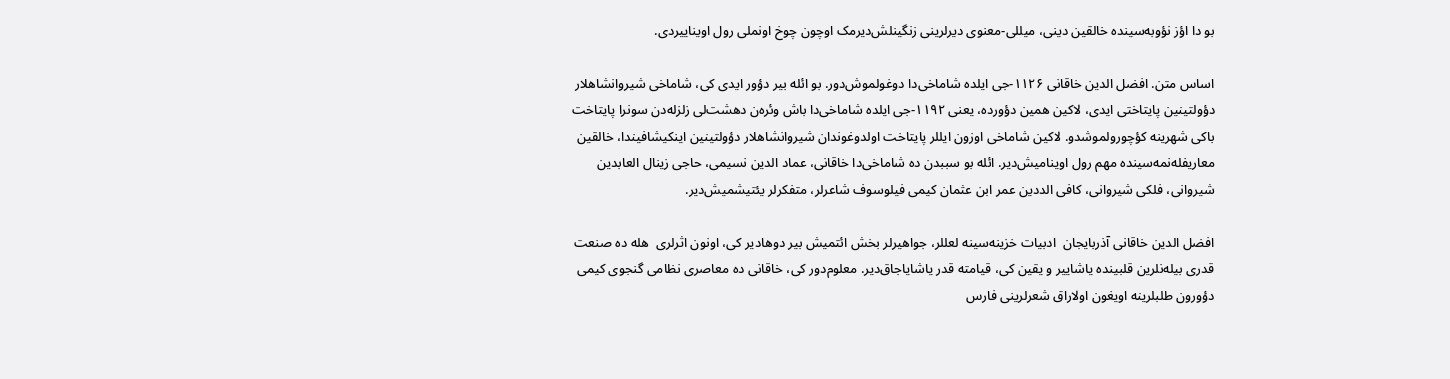بو دا اؤز نؤوبه‌سینده خالقین دینی، میللی-معنوی دیرلرینی زنگینلش‌دیرمک اوچون چوخ اونملی رول اویناییردی.

اساس متن. افضل الدین خاقانی ۱۱۲۶-جی ایلده شاماخی‌دا دوغولموش‌دور. بو ائله بیر دؤور ایدی کی، شاماخی شیروانشاهلار دؤولتینین پایتاختی ایدی، لاکین همین دؤورده، یعنی ۱۱۹۲-جی ایلده شاماخی‌دا باش وئره‌ن دهشت‌لی زلزله‌دن سونرا پایتاخت باکی شهرینه کؤچورولموشدو. لاکین شاماخی اوزون ایللر پایتاخت اولدوغوندان شیروانشاهلار دؤولتینین اینکیشافیندا، خالقین معاریفله‌نمه‌سینده مهم رول اوینامیش‌دیر. ائله بو سببدن ده شاماخی‌دا خاقانی، عماد الدین نسیمی، حاجی زینال العابدین شیروانی، فلکی شیروانی، کافی الددین عمر ابن عثمان کیمی فیلوسوف شاعرلر، متفکرلر یئتیشمیش‌دیر.

افضل الدین خاقانی آذربایجان  ادبیات خزینه‌سینه لعللر، جواهیرلر بخش ائتمیش بیر دوهادیر کی، اونون اثرلری  هله ده صنعت قدری بیله‌نلرین قلبینده یاشاییر و یقین کی، قیامته قدر یاشایاجاق‌دیر. معلوم‌دور کی، خاقانی ده معاصری نظامی گنجوی کیمی دؤورون طلبلرینه اویغون اولاراق شعرلرینی فارس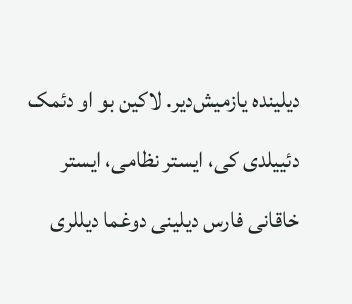دیلینده یازمیش‌دیر. لاکین بو او دئمک دئییلدی کی، ایستر نظامی، ایستر خاقانی فارس دیلینی دوغما دیللری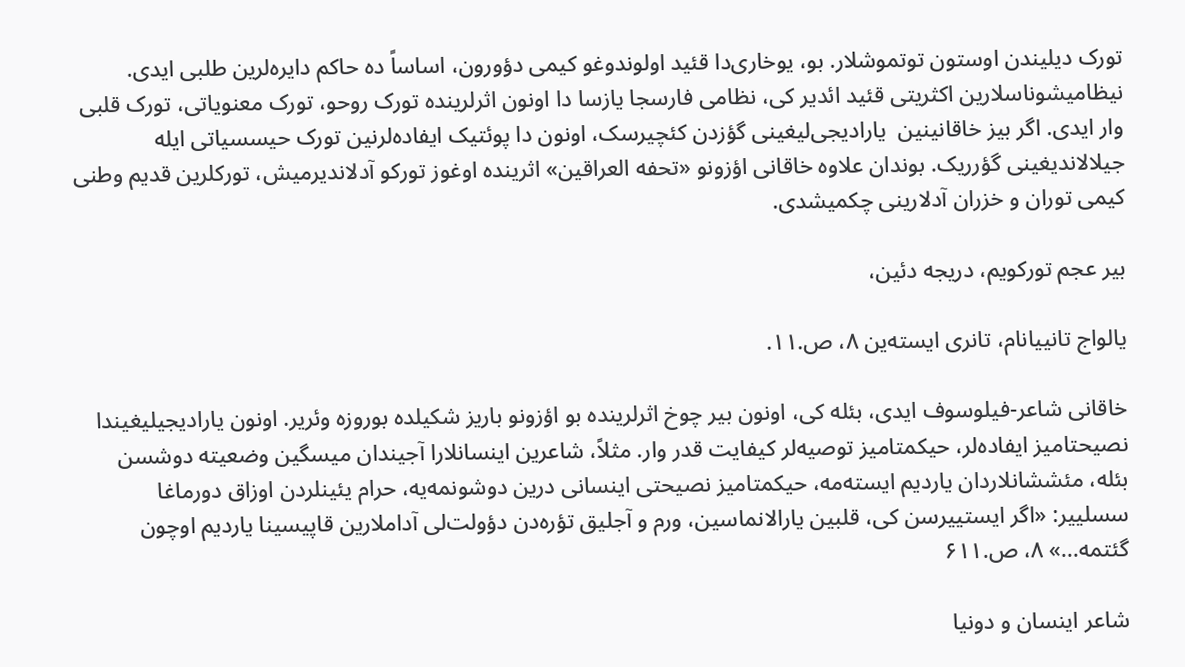تورک دیلیندن اوستون توتموشلار. بو، یوخاری‌دا قئید اولوندوغو کیمی دؤورون، اساساً ده حاکم دایره‌لرین طلبی ایدی. نیظامیشوناسلارین اکثریتی قئید ائدیر کی، نظامی فارسجا یازسا دا اونون اثرلرینده تورک روحو، تورک معنویاتی، تورک قلبی وار ایدی. اگر بیز خاقانینین  یارادیجی‌لیغینی گؤزدن کئچیرسک، اونون دا پوئتیک ایفاده‌لرنین تورک حیسسیاتی ایله جیلالاندیغینی گؤرریک. بوندان علاوه خاقانی اؤزونو «تحفه العراقین» اثرینده اوغوز تورکو آدلاندیرمیش، تورکلرین قدیم وطنی کیمی توران و خزران آدلارینی چکمیشدی.

بیر عجم تورکویم، دریجه دئین،

یالواج تانییانام، تانری ایسته‌ین ۸، ص.۱۱.

خاقانی شاعر-فیلوسوف ایدی، بئله کی، اونون بیر چوخ اثرلرینده بو اؤزونو باریز شکیلده بوروزه وئریر. اونون یارادیجیلیغیندا نصیحتامیز ایفاده‌لر، حیکمتامیز توصیه‌لر کیفایت قدر وار. مثلاً، شاعرین اینسانلارا آجیندان میسگین وضعیته دوشسن بئله، مئششانلاردان یاردیم ایسته‌مه، حیکمتامیز نصیحتی اینسانی درین دوشونمه‌یه، حرام یئینلردن اوزاق دورماغا سسلییر: «اگر ایستییرسن کی، قلبین یارالانماسین، ورم و آجلیق تؤره‌دن دؤولت‌لی آداملارین قاپیسینا یاردیم اوچون گئتمه...» ۸، ص.۶۱۱

شاعر اینسان و دونیا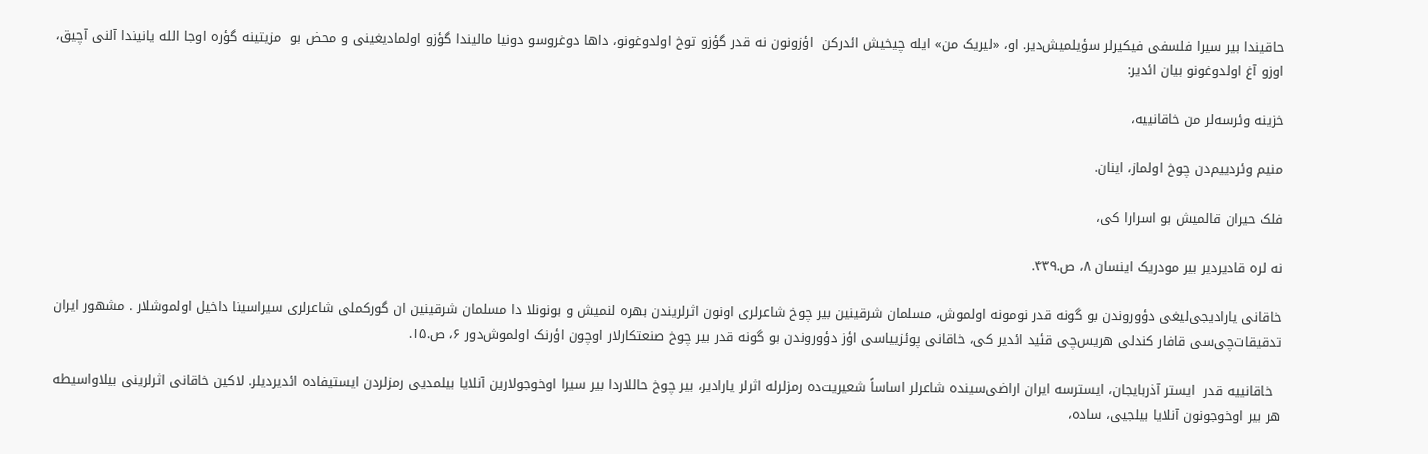حاقیندا بیر سیرا فلسفی فیکیرلر سؤیلمیش‌دیر. او، «لیریک من» ایله چیخیش ائدرکن  اؤزونون نه قدر گؤزو توخ اولدوغونو، داها دوغروسو دونیا مالیندا گؤزو اولمادیغینی و محض بو  مزیتینه گؤره اوجا الله یانیندا آلنی آچیق، اوزو آغ اولدوغونو بیان ائدیر:

خزینه وئرسه‌لر من خاقانییه،

منیم وئردییم‌دن چوخ اولماز، اینان.

فلک حیران قالمیش بو اسرارا کی،

نه لره قادیردیر بیر مودریک اینسان ۸، ص.۴۳۹.

خاقانی یارادیجی‌لیغی دؤوروندن بو گونه قدر نومونه اولموش، مسلمان شرقینین بیر چوخ شاعرلری اونون اثرلریندن بهره لنمیش و بونونلا دا مسلمان شرقینین ان گورکملی شاعرلری سیراسینا داخیل اولموشلار . مشهور ایران تدقیقات‌چی‌سی قافار کندلی هریس‌چی قئید ائدیر کی، خاقانی پوئزییاسی اؤز دؤوروندن بو گونه قدر بیر چوخ صنعتکارلار اوچون اؤرنک اولموش‌دور ۶، ص.۱۵.

  خاقانییه قدر  ایستر آذربایجان، ایسترسه ایران اراضی‌سینده شاعرلر اساساً شعیریت‌ده رمزلرله اثرلر یارادیر، بیر چوخ حاللاردا بیر سیرا اوخوجولارین آنلایا بیلمدیی رمزلردن ایستیفاده ائدیردیلر. لاکین خاقانی اثرلرینی بیلاواسیطه هر بیر اوخوجونون آنلایا بیلجیی، ساده،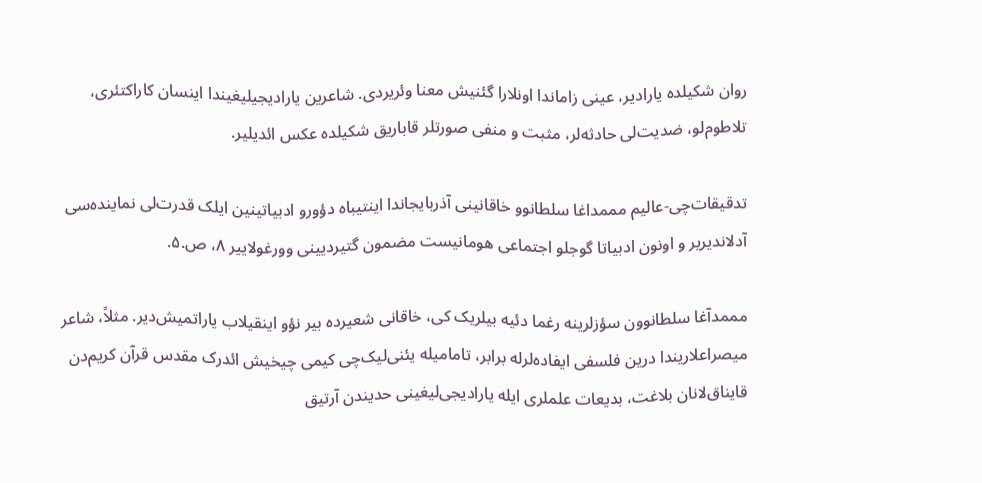روان شکیلده یارادیر، عینی زاماندا اونلارا گئنیش معنا وئریردی. شاعرین یارادیجیلیغیندا اینسان کاراکتئری، تلاطوم‌لو، ضدیت‌لی حادثه‌لر، مثبت و منفی صورتلر قاباریق شکیلده عکس ائدیلیر.

تدقیقات‌چی-عالیم مممداغا سلطانوو خاقانینی آذربایجاندا اینتیباه دؤورو ادبیاتینین ایلک قدرت‌لی نماینده‌سی آدلاندیریر و اونون ادبیاتا گوجلو اجتماعی هومانیست مضمون گتیردیینی وورغولاییر ۸، ص.۵.

مممدآغا سلطانوون سؤزلرینه رغما دئیه بیلریک کی، خاقانی شعیرده بیر نؤو اینقیلاب یاراتمیش‌دیر. مثلاً، شاعر میصراعلاریندا درین فلسفی ایفاده‌لرله برابر، تامامیله یئنی‌لیک‌چی کیمی چیخیش ائد‌رک مقدس قرآن کریم‌دن قایناق‌لانان بلاغت، بدیعات علملری ایله یارادیجی‌لیغینی حدیندن آرتیق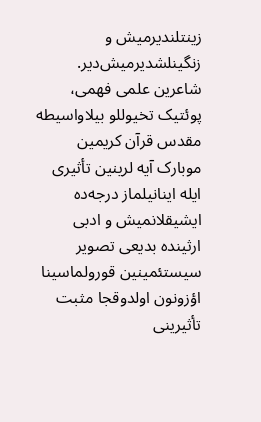زینتلندیرمیش و زنگینلشدیرمیش‌دیر. شاعرین علمی فهمی، پوئتیک تخیوللو بیلاواسیطه مقدس قرآن کریمین موبارک آیه ‌لرینین تأثیری ایله اینانیلماز درجه‌ده ایشیقلانمیش و ادبی ارثینده بدیعی تصویر سیستئمینین قورولماسینا اؤزونون اولدوقجا مثبت تأثیرینی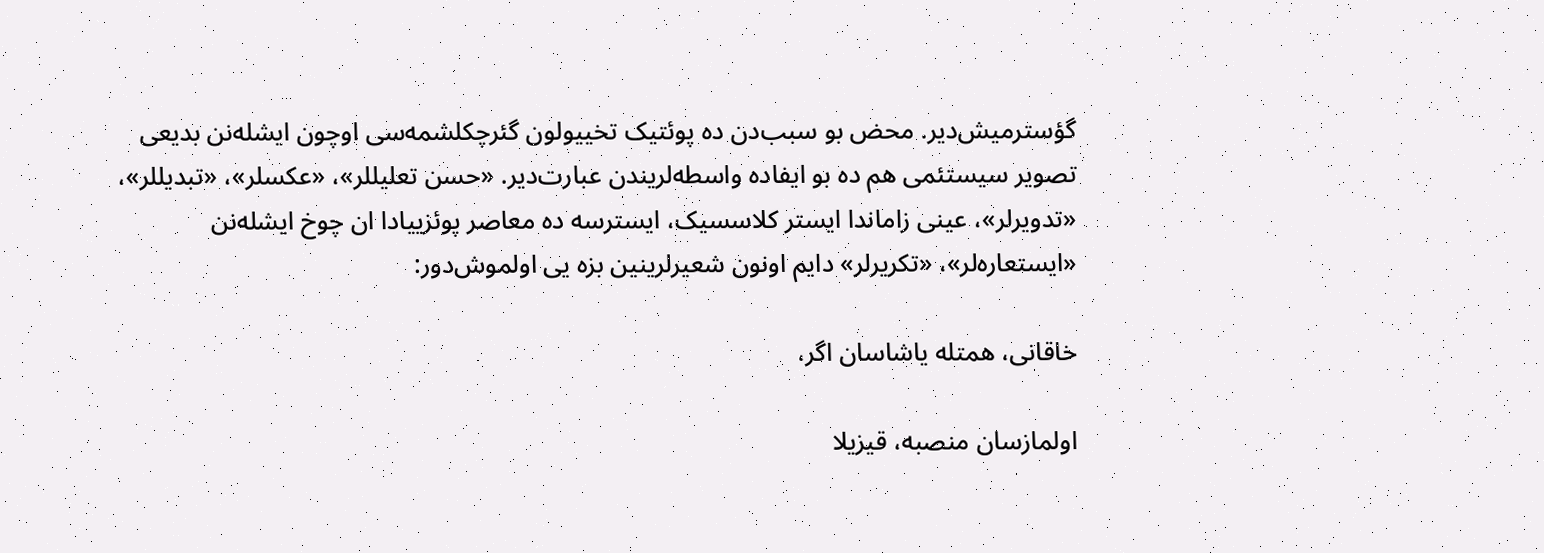گؤسترمیش‌دیر. محض بو سبب‌دن ده پوئتیک تخییولون گئرچکلشمه‌سی اوچون ایشله‌نن بدیعی تصویر سیستئمی هم ده بو ایفاده واسطه‌لریندن عبارت‌دیر. «حسن تعلیللر»، «عکسلر»، «تبدیللر»، «تدویرلر»، عینی زاماندا ایستر کلاسسیک، ایسترسه ده معاصر پوئزییادا ان چوخ ایشله‌نن «ایستعاره‌لر»، «تکریرلر» دایم اونون شعیرلرینین بزه یی اولموش‌دور:

خاقانی، همتله یاشاسان اگر،

اولمازسان منصبه، قیزیلا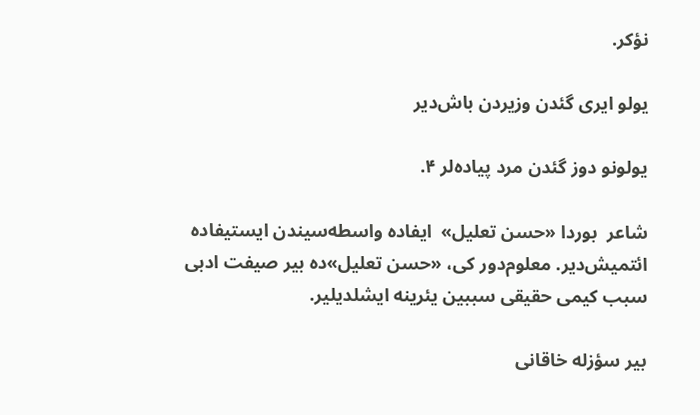نؤکر.

یولو ایری گئدن وزیردن باش‌دیر

یولونو دوز گئدن مرد پیاده‌لر ۴.

شاعر  بوردا «حسن تعلیل»  ایفاده واسطه‌سیندن ایستیفاده ائتمیش‌دیر. معلوم‌دور کی، «حسن تعلیل»ده بیر صیفت ادبی سبب کیمی حقیقی سببین یئرینه ایشلدیلیر.

بیر سؤزله خاقانی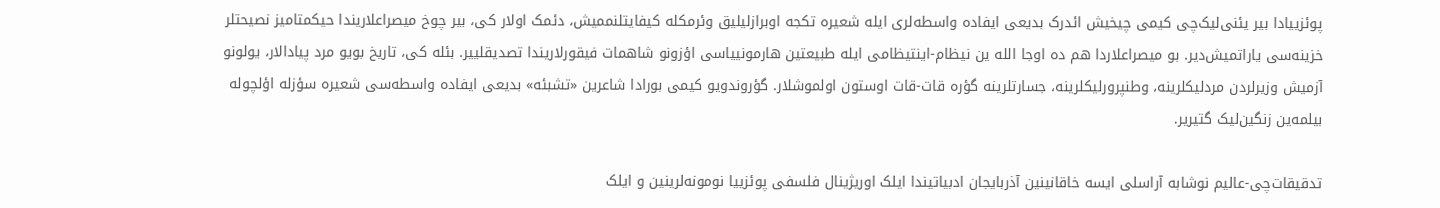پوئزییادا بیر یئنی‌لیک‌چی کیمی چیخیش ائد‌رک بدیعی ایفاده واسطه‌لری ایله شعیره تکجه اوبرازلیلیق وئرمکله کیفایتلنممیش، دئمک اولار کی، بیر چوخ میصراعلاریندا حیکمتامیز نصیحتلر خزینه‌سی یاراتمیش‌دیر. بو میصراعلاردا هم ده اوجا الله ین نیظام-اینتیظامی ایله طبیعتین هارمونییاسی اؤزونو شاهمات فیقورلاریندا تصدیقلییر. بئله کی، تاریخ بویو مرد پیادالار، یولونو آزمیش وزیرلردن مردلیکلرینه، وطنپرورلیکلرینه، جسارتلرینه گؤره قات-قات اوستون اولموشلار. گؤروندویو کیمی بورادا شاعرین «تشبئه» بدیعی ایفاده واسطه‌سی شعیره سؤزله اؤلچوله بیلمه‌ین زنگین‌لیک گتیریر.

تدقیقات‌چی-عالیم نوشابه آراسلی ایسه خاقانینین آذربایجان ادبیاتیندا ایلک اوریژینال فلسفی پوئزییا نومونه‌لرینین و ایلک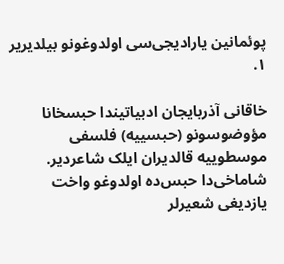پوئمانین یارادیجی‌سی اولدوغونو بیلدیریر ۱.

خاقانی آذربایجان ادبیاتیندا حبسخانا مؤوضوسونو (حبسییه) فلسفی موسطوییه قالدیران ایلک شاعردیر. شاماخی‌دا حبس‌ده اولدوغو واخت یازدیغی شعیرلر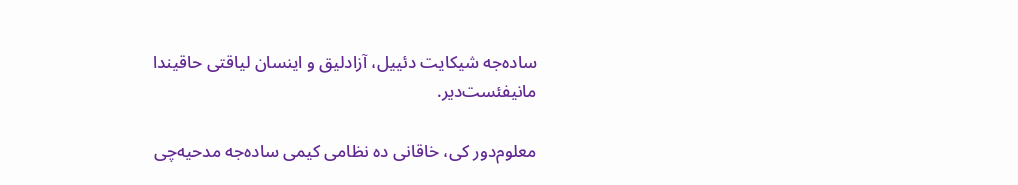ساده‌جه شیکایت دئییل، آزادلیق و اینسان لیاقتی حاقیندا مانیفئست‌دیر.

معلوم‌دور کی، خاقانی ده نظامی کیمی ساده‌جه مدحیه‌چی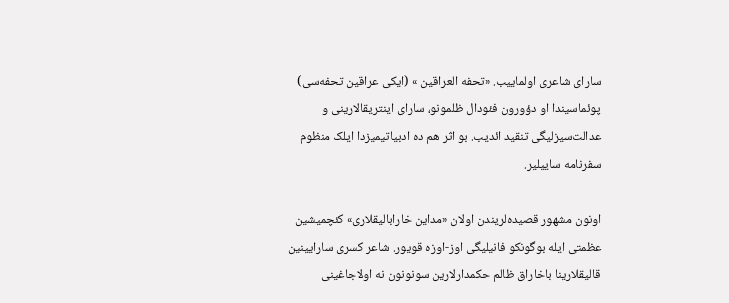سارای شاعری اولماییب. «تحفه العراقین » (ایکی عراقین تحفه‌سی) پوئماسیندا او دؤورون فئودال ظلمونو، سارای اینتریقالارینی و عدالت‌سیزلیگی تنقید ائدیب. بو اثر هم ده ادبیاتیمیزدا ایلک منظوم سفرنامه ساییلیر.

اونون مشهور قصیده‌لریندن اولان «مداین خارابالیقلاری» کئچمیشین عظمتی ایله بوگونکو فانیلیگی اوز-اوزه قویور. شاعر کسری سارایینین قالیقلارینا باخاراق ظالم حکمدارلارین سونونون نه اولاجاغینی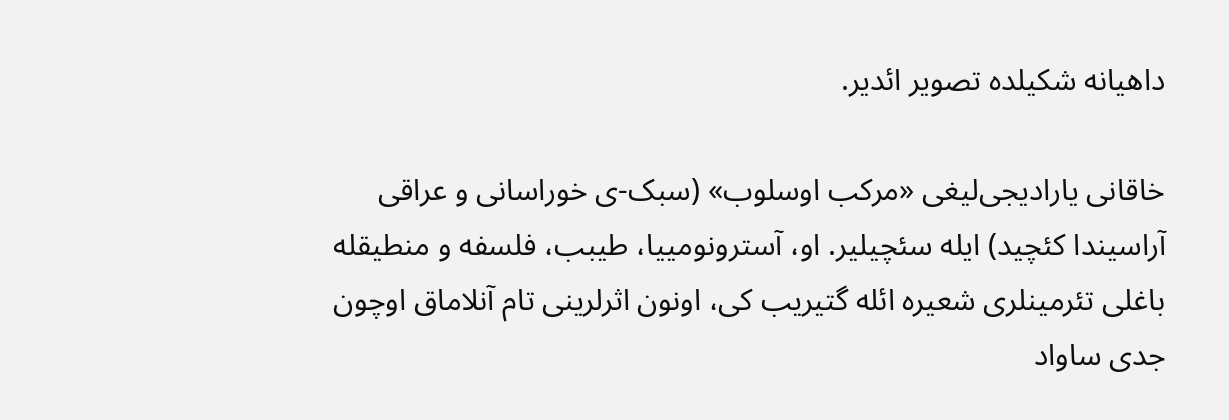داهیانه شکیلده تصویر ائدیر.

خاقانی یارادیجی‌لیغی «مرکب اوسلوب» (سبک-ی خوراسانی و عراقی آراسیندا کئچید) ایله سئچیلیر. او، آسترونومییا، طیبب، فلسفه و منطیقله باغلی تئرمینلری شعیره ائله گتیریب کی، اونون اثرلرینی تام آنلاماق اوچون جدی ساواد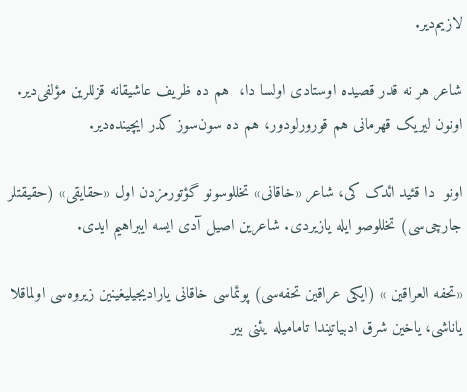لازیم‌دیر.

شاعر هر نه قدر قصیده اوستادی اولسا دا،  هم ده ظریف عاشیقانه قزللرین مؤلفی‌دیر. اونون لیریک قهر‌مانی هم قورورلودور، هم ده سون‌سوز کدر ایچینده‌دیر.

اونو  دا قئید ائدک کی، شاعر «خاقانی» تخللوسونو گؤتورمزدن اول «حقایقی» (حقیقتلر جارچی‌سی) تخللوصو ایله یازیردی. شاعرین اصیل آدی ایسه ایبراهیم ایدی.

«تحفه العراقین » (ایکی عراقین تحفه‌سی) پوئماسی خاقانی یارادیجیلیغینین زیروه‌سی اولماقلا یاناشی، یاخین شرق ادبیاتیندا تامامیله یئنی بیر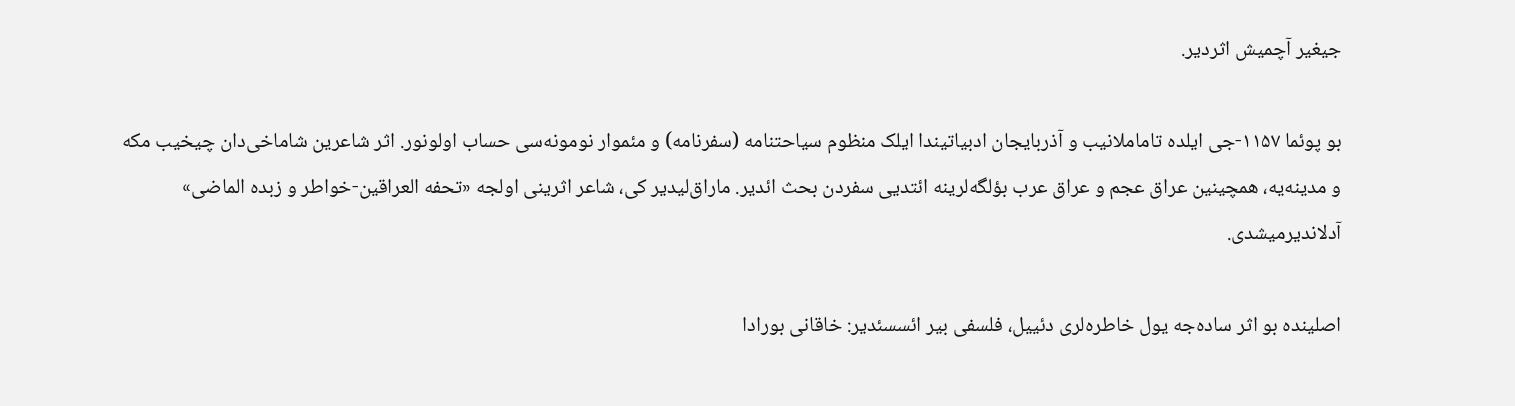جیغیر آچمیش اثردیر.

بو پوئما ۱۱۵۷-جی ایلده تاماملانیب و آذربایجان ادبیاتیندا ایلک منظوم سیاحتنامه (سفرنامه) و مئموار نومونه‌سی حساب اولونور. اثر شاعرین شاماخی‌دان چیخیب مکه و مدینه‌یه، همچینین عراق عجم و عراق عرب بؤلگه‌لرینه ائتدیی سفردن بحث ائدیر. ماراق‌لیدیر کی، شاعر اثرینی اولجه «تحفه العراقین-خواطر و زبده الماضی» آدلاندیرمیشدی.

اصلینده بو اثر ساده‌جه یول خاطره‌لری دئییل، فلسفی بیر ائسسئدیر: خاقانی بورادا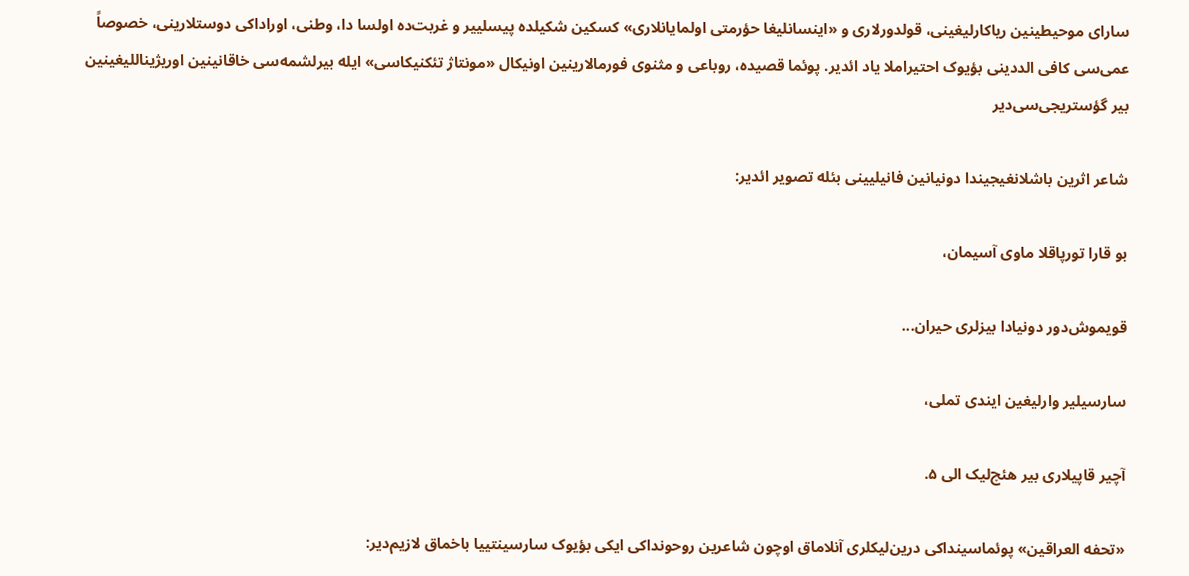سارای موحیطینین ریاکارلیغینی، قولدورلاری و «اینسانلیغا حؤرمتی اولمایانلاری» کسکین شکیلده پیسلییر و غربت‌ده اولسا دا، وطنی، اوراداکی دوستلارینی، خصوصاً عمی‌سی کافی الددینی بؤیوک احتیراملا یاد ائدیر. پوئما قصیده، روباعی و مثنوی فورمالارینین اونیکال «مونتاژ تئکنیکاسی» ایله بیرلشمه‌سی خاقانینین اوریژیناللیغینین بیر گؤستریجی‌سی‌دیر

شاعر اثرین باشلانغیجیندا دونیانین فانیلیینی بئله تصویر ائدیر:

بو قارا تورپاقلا ماوی آسیمان،

قویموش‌دور دونیادا بیزلری حیران...

سارسیلیر وارلیغین ایندی تملی،

آچیر قاپیلاری بیر هئچ‌لیک الی ۵.

«تحفه العراقین» پوئماسینداکی درین‌لیکلری آنلاماق اوچون شاعرین روحونداکی ایکی بؤیوک سارسینتییا باخماق لازیم‌دیر: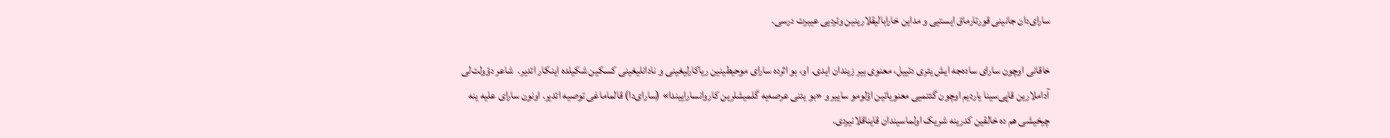سارای‌دان جانینی قورتارماق ایستیی و مداین خارابالیقلارینین وئردیی عیبرت درسی.

خاقانی اوچون سارای ساده‌جه ایش یئری دئییل، معنوی بیر زیندان ایدی. او، بو اثرده سارای موحیطینین ریاکارلیغینی و نادانلیغینی کسکین شکیلده اینکار ائدیر.  شاعر دؤولت‌لی آداملارین قاپی‌سینا یاردیم اوچون گئتمیی معنویاتین اؤلومو ساییر و «بو یئنی عرصه‌یه گلمیشلرین کاروانساراییندا» (سارای‌دا) قالماماغی توصیه ائدیر. اونون سارای علیه ینه چیخیشی هم ده خالقین کدرینه شریک اولماسیندان قایناقلانیردی.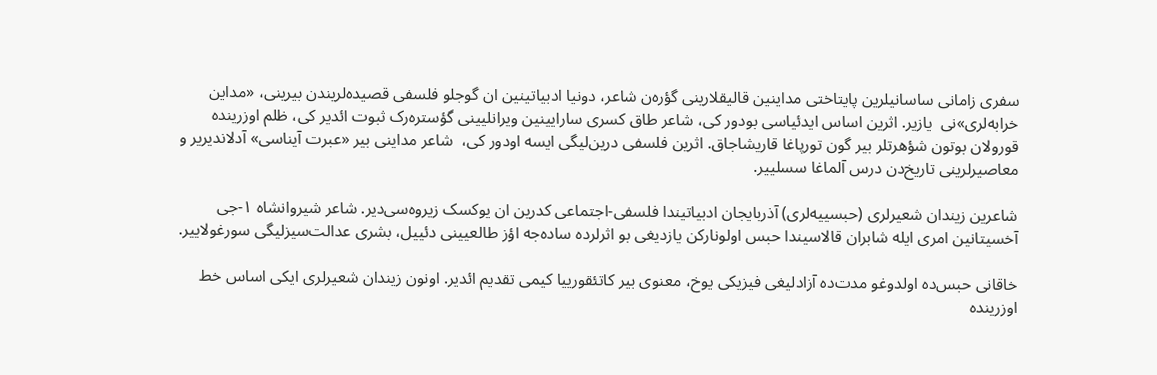سفری زامانی ساسانیلرین پایتاختی مداینین قالیقلارینی گؤره‌ن شاعر، دونیا ادبیاتینین ان گوجلو فلسفی قصیده‌لریندن بیرینی، «مداین خرابه‌لری»نی  یازیر. اثرین اساس ایدئیاسی بودور کی، شاعر طاق کسری سارایینین ویرانلیینی گؤستره‌رک ثبوت ائدیر کی، ظلم اوزرینده قورولان بوتون شؤهرتلر بیر گون تورپاغا قاریشاجاق. اثرین فلسفی درین‌لیگی ایسه اودور کی،  شاعر مداینی بیر «عبرت آیناسی» آدلاندیریر و معاصیرلرینی تاریخ‌دن درس آلماغا سسلییر.

شاعرین زیندان شعیرلری (حبسییه‌لری) آذربایجان ادبیاتیندا فلسفی-اجتماعی کدرین ان یوکسک زیروه‌سی‌دیر. شاعر شیروانشاه ۱-جی آخسیتانین امری ایله شابران قالاسیندا حبس اولونارکن یازدیغی بو اثرلرده ساده‌جه اؤز طالعیینی دئییل، بشری عدالت‌سیزلیگی سورغولاییر.

خاقانی حبس‌ده اولدوغو مدت‌ده آزادلیغی فیزیکی یوخ، معنوی بیر کاتئقورییا کیمی تقدیم ائدیر. اونون زیندان شعیرلری ایکی اساس خط اوزرینده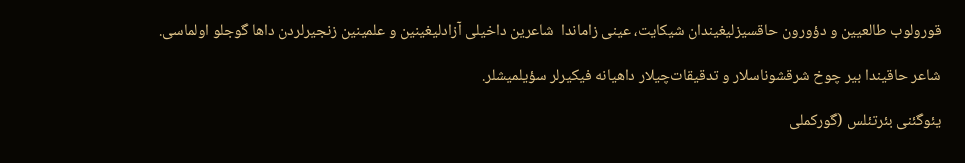قورولوب طالعیین و دؤورون حاقسیزلیغیندان شیکایت، عینی زاماندا  شاعرین داخیلی آزادلیغینین و علمینین زنجیرلردن داها گوجلو اولماسی.

شاعر حاقیندا بیر چوخ شرقشوناسلار و تدقیقات‌چیلار داهیانه فیکیرلر سؤیلمیشلر.

یئوگئنی بئرتئلس (گورکملی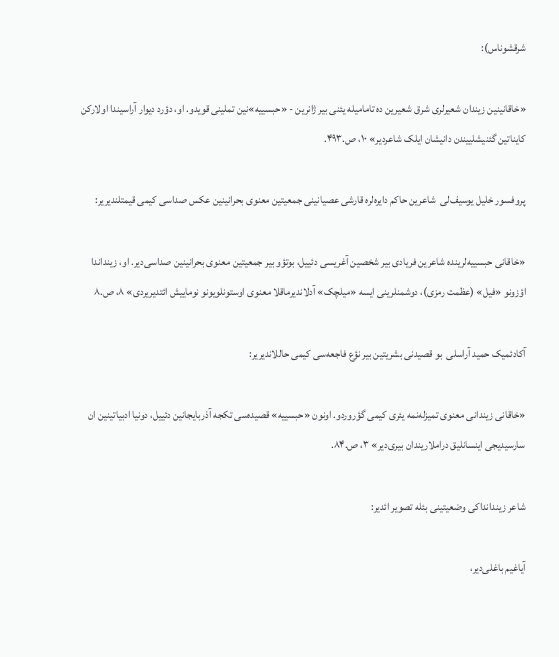شرقشوناس):

«خاقانینین زیندان شعیرلری شرق شعیرین ده تامامیله یئنی بیر ژانرین - «حبسییه»نین تملینی قویدو. او، دؤرد دیوار آراسیندا اولارکن کایناتین گئنیشلییندن دانیشان ایلک شاعردیر» ۱۰، ص.۴۹۳.

پروفسور خلیل یوسیف‌لی  شاعرین حاکم دایره‌لره قارشی عصیانینی جمعیتین معنوی بحرانینین عکس صداسی کیمی قیمتلندیریر:

«خاقانی حبسییه‌لرینده شاعرین فریادی بیر شخصین آغریسی دئییل، بوتؤو بیر جمعیتین معنوی بحرانینین صداسی‌دیر. او، زینداندا اؤزونو «فیل» (عظمت رمزی)، دوشمنلرینی ایسه «میلچک» آدلاندیرماقلا معنوی اوستونلویونو نوماییش ائتدیریردی» ۸، ص.۸

آکادئمیک حمید آراسلی  بو قصیدنی بشریتین بیر نؤع فاجعه‌سی کیمی حاللاندیریر:

«خاقانی زیندانی معنوی تمیزله‌نمه یئری کیمی گؤروردو. اونون «حبسییه» قصیده‌سی تکجه آذربایجانین دئییل، دونیا ادبیاتینین ان سارسیدیجی اینسانلیق دراملاریندان بیری‌دیر» ۳، ص.۸۴.

شاعر زیندانداکی وضعیتینی بئله تصویر ائدیر:

آیاغیم باغلی‌دیر،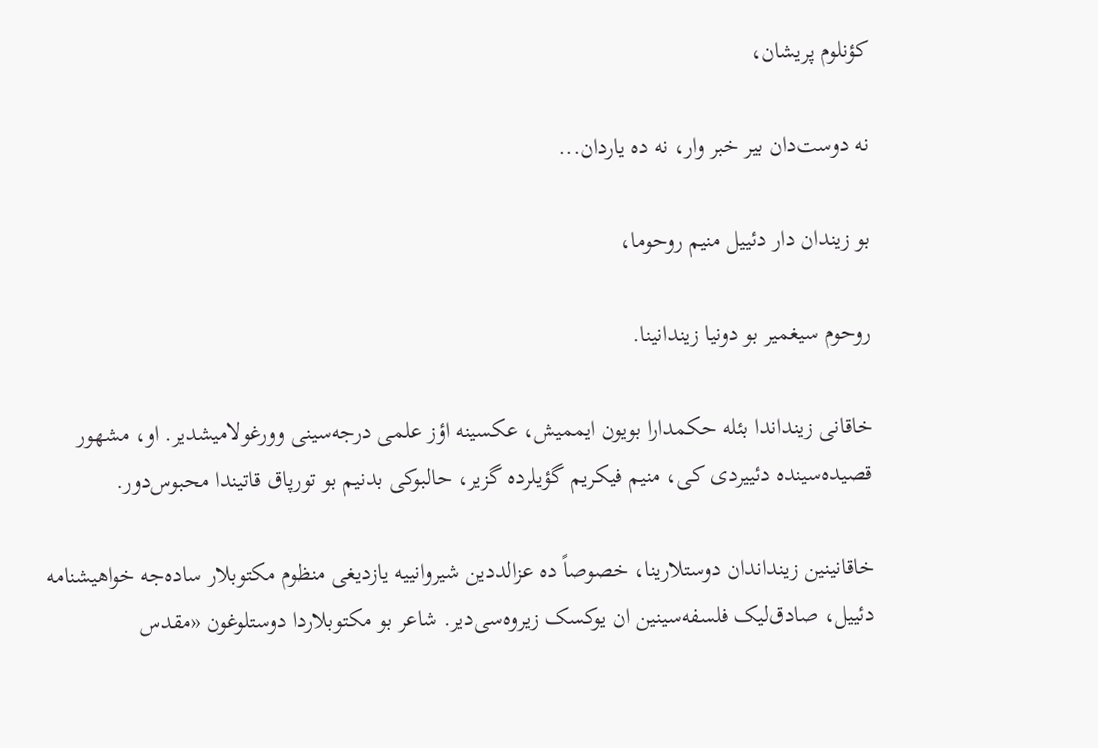کؤنلوم پریشان،

نه دوست‌دان بیر خبر وار، نه ده یاردان...

بو زیندان دار دئییل منیم روحوما،

روحوم سیغمیر بو دونیا زیندانینا.

خاقانی زینداندا بئله حکمدارا بویون ایممیش، عکسینه اؤز علمی درجه‌سینی وورغولامیشدیر. او، مشهور قصیده‌سینده دئییردی کی، منیم فیکریم گؤیلرده گزیر، حالبوکی بد‌نیم بو تورپاق قاتیندا محبوس‌دور.

خاقانینین زینداندان دوستلارینا، خصوصاً ده عزالددین شیروانییه یازدیغی منظوم مکتوبلار ساده‌جه خواهیشنامه دئییل، صادق‌لیک فلسفه‌سینین ان یوکسک زیروه‌سی‌دیر. شاعر بو مکتوبلاردا دوستلوغون «مقدس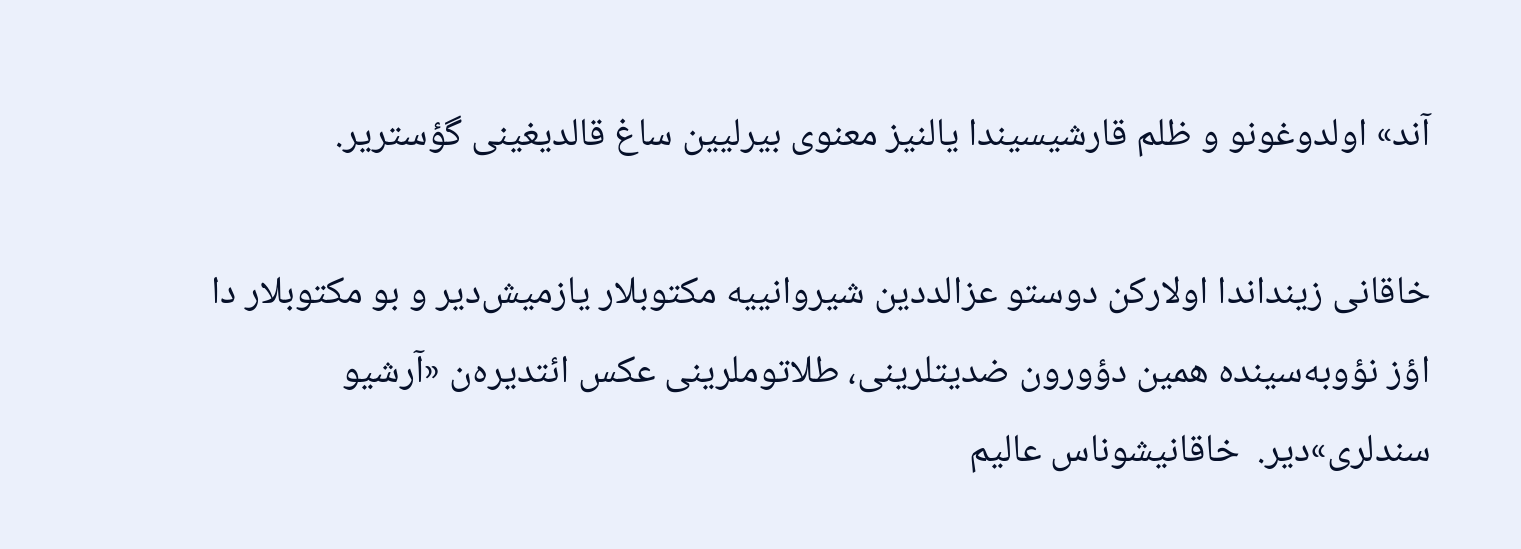آند» اولدوغونو و ظلم قارشیسیندا یالنیز معنوی بیرلیین ساغ قالدیغینی گؤستریر.

خاقانی زینداندا اولارکن دوستو عزالددین شیروانییه مکتوبلار یازمیش‌دیر و بو مکتوبلار دا اؤز نؤوبه‌سینده همین دؤورون ضدیتلرینی، طلاتوملرینی عکس ائتدیره‌ن «آرشیو سندلری»دیر.  خاقانیشوناس عالیم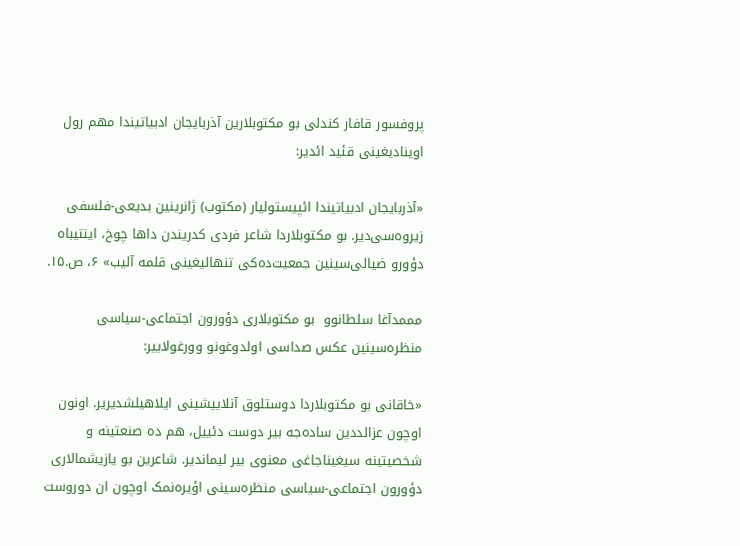پروفسور قافار کندلی بو مکتوبلارین آذربایجان ادبیاتیندا مهم رول اوینادیغینی قئید ائدیر:

«آذربایجان ادبیاتیندا ائپیستولیار (مکتوب) ژانرینین بدیعی-فلسفی زیروه‌سی‌دیر. بو مکتوبلاردا شاعر فردی کدریندن داها چوخ، اینتیباه دؤورو ضیالی‌سینین جمعیت‌ده‌کی تنهالیغینی قلمه آلیب» ۶، ص.۱۵.

مممدآغا سلطانوو  بو مکتوبلاری دؤورون اجتماعی-سیاسی منظره‌سینین عکس صداسی اولدوغونو وورغولاییر:

«خاقانی بو مکتوبلاردا دوستلوق آنلاییشینی ایلاهیلشدیریر. اونون اوچون عزالددین ساده‌جه بیر دوست دئییل، هم ده صنعتینه و شخصیتینه سیغیناجاغی معنوی بیر لیماندیر. شاعرین بو یازیشمالاری دؤورون اجتماعی-سیاسی منظره‌سینی اؤیره‌نمک اوچون ان دوروست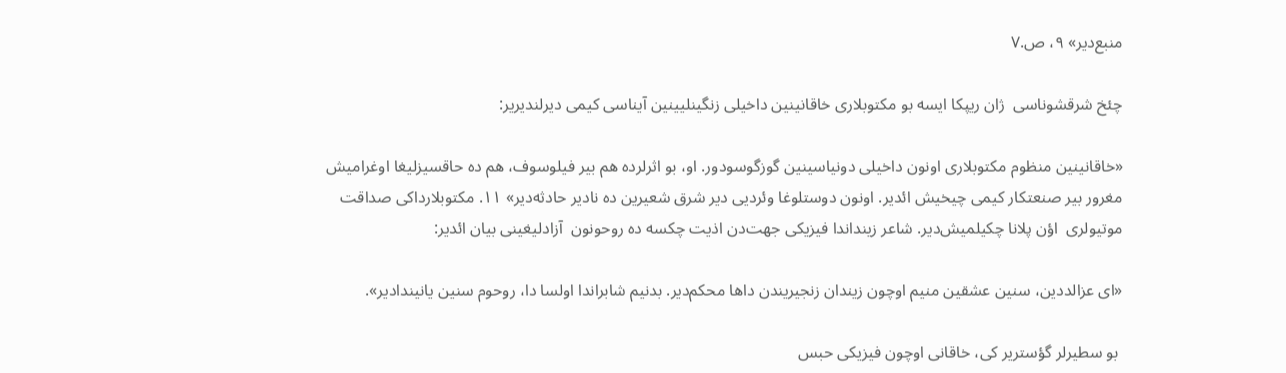منبع‌دیر» ۹، ص.۷

چئخ شرقشوناسی  ژان ریپکا ایسه بو مکتوبلاری خاقانینین داخیلی زنگینلیینین آیناسی کیمی دیرلندیریر:

«خاقانینین منظوم مکتوبلاری اونون داخیلی دونیاسینین گوزگوسودور. او، بو اثرلرده هم بیر فیلوسوف، هم ده حاقسیزلیغا اوغرامیش مغرور بیر صنعتکار کیمی چیخیش ائدیر. اونون دوستلوغا وئردیی دیر شرق شعیرین ده نادیر حادثه‌دیر» ۱۱. مکتوبلارداکی صداقت موتیولری  اؤن پلانا چکیلمیش‌دیر. شاعر زینداندا فیزیکی جهت‌دن اذیت چکسه ده روحونون  آزادلیغینی بیان ائدیر:

«ای عزالددین، سنین عشقین منیم اوچون زیندان زنجیریندن داها محکم‌دیر. بد‌نیم شابراندا اولسا دا، روحوم سنین یانیندادیر».

 بو سطیرلر گؤستریر کی، خاقانی اوچون فیزیکی حبس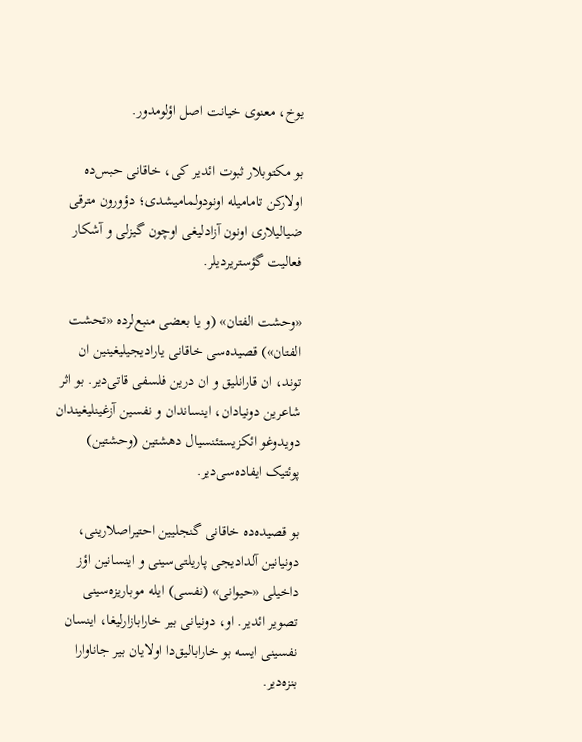یوخ، معنوی خیانت اصل اؤلومدور.

بو مکتوبلار ثبوت ائدیر کی، خاقانی حبس‌ده اولارکن تامامیله اونودولمامیشدی؛ دؤورون مترقی ضیالیلاری اونون آزادلیغی اوچون گیزلی و آشکار فعالیت گؤستریردیلر.

«وحشت الفتان» (و یا بعضی منبع‌لرده «تحشت الفتان») قصیده‌سی خاقانی یارادیجیلیغینین ان توند، ان قارانلیق و ان درین فلسفی قاتی‌دیر. بو اثر شاعرین دونیادان، اینساندان و نفسین آزغینلیغیندان دویدوغو ائکزیستئنسیال دهشتین (وحشتین) پوئتیک ایفاده‌سی‌دیر.

بو قصیده‌ده خاقانی گنجلیین احتیراصلارینی، دونیانین آلدادیجی پاریلتی‌سینی و اینسانین اؤز داخیلی «حیوانی» (نفسی) ایله موباریزه‌سینی تصویر ائدیر. او، دونیانی بیر خارابازارلیغا، اینسان نفسینی ایسه بو خارابالیق‌دا اولایان بیر جاناوارا بنزه‌دیر.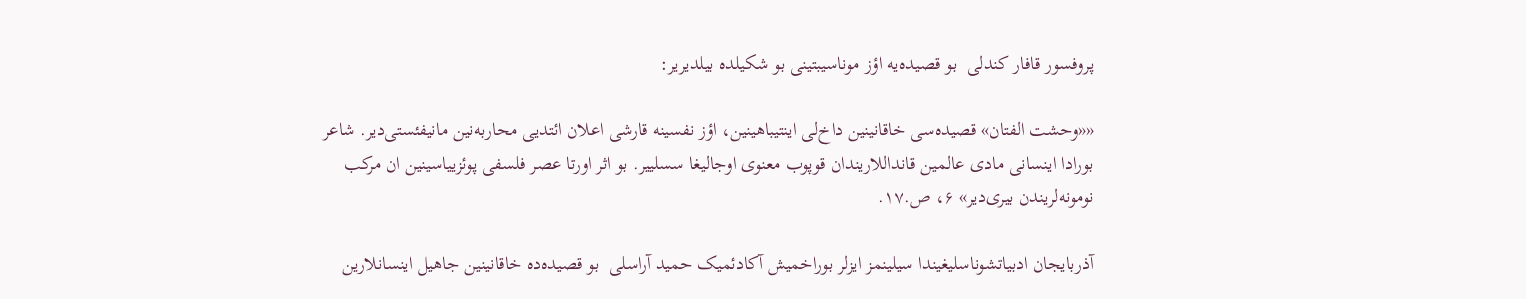پروفسور قافار کندلی  بو قصیده‌یه اؤز موناسیبتینی بو شکیلده بیلدیریر:

««وحشت الفتان» قصیده‌سی خاقانینین داخ‌لی اینتیباهینین، اؤز نفسینه قارشی اعلان ائتدیی محاربه‌نین مانیفئستی‌دیر. شاعر بورادا اینسانی مادی عالمین قانداللاریندان قوپوب معنوی اوجالیغا سسلییر. بو اثر اورتا عصر فلسفی پوئزییاسینین ان مرکب نومونه‌لریندن بیری‌دیر» ۶، ص.۱۷.

آذربایجان ادبیاتشوناسلیغیندا سیلینمز ایزلر بوراخمیش آکادئمیک حمید آراسلی  بو قصیده‌ده خاقانینین جاهیل اینسانلارین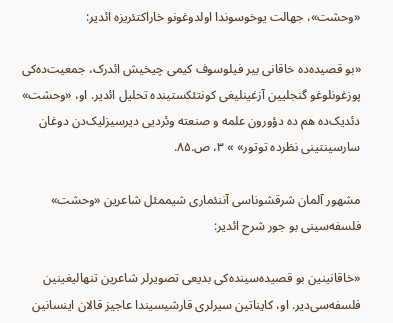«وحشت»، جهالت یوخوسوندا اولدوغونو خاراکتئریزه ائدیر:

«بو قصیده‌ده خاقانی بیر فیلوسوف کیمی چیخیش ائد‌رک، جمعیت‌ده‌کی پوزغونلوغو گنجلیین آزغینلیغی کونتئکستینده تحلیل ائدیر. او، «وحشت» دئدیک‌ده هم ده دؤورون علمه و صنعته وئردیی دیرسیزلیک‌دن دوغان سارسینتینی نظرده توتور» » ۳، ص.۸۵.

مشهور آلمان شرقشوناسی آننئماری شیممئل شاعرین «وحشت» فلسفه‌سینی بو جور شرح ائدیر:

«خاقانینین بو قصیده‌سینده‌کی بدیعی تصویرلر شاعرین تنهالیغینین فلسفه‌سی‌دیر. او، کایناتین سیرلری قارشیسیندا عاجیز قالان اینسانین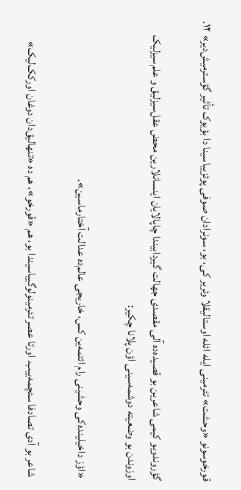قورخوسونو «وحشت» تئرمینی ایله ائله اوستالیقلا وئریر کی، بو، سونرادان صوفی پوئزییاسینا دا بؤیوک تأثیر گؤسترمیش‌دیر» ۱۲.

گؤروندویو کیمی شاعرین بو قصیده‌ده آلی مقصدی جهالت گیردابیندا چاپالایان اینسانلارین محض عقل‌سیزلیق و علم‌سیزلیک اوزوندن بو وضعیته دوشمه‌سینی اؤن پلانا چکیر:

 «اؤز داخیلینده‌کی وحشینی رام ائتمه‌ین کس، خاریجی عالم‌ده عدالت آختارماسین».

  شاعر بو آدی تصادفا سئچمه‌ییب. اورتا عصر تئرمینولوگییاسیندا بو، هم «قورخو»، هم ده «تنهالیق‌دان دوغان اورکک‌لیک»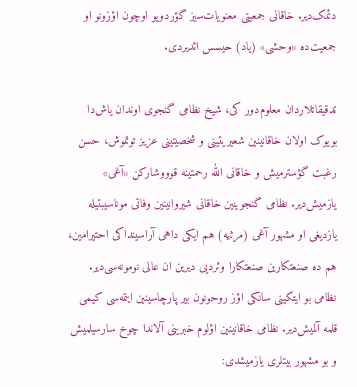دئمک‌دیر. خاقانی جمعیتی معنویات‌سیز گؤردویو اوچون اؤزونو او جمعیت‌ده «وحشی» (یاد) حیسس ائدیردی.

تدقیقاتلاردان معلوم‌دور کی، شیخ نظامی گنجوی اوندان یاش‌دا بویوک اولان خاقانینین شعیریتینی و شخصیتینی عزیز توتموش، حسن رغبت گؤسترمیش و خاقانی الله رحمتینه قوووشارکن «آغی» یازمیش‌دیر. نظامی گنجوینین خاقانی شیروانینین وفاتی موناسیبتیله یازدیغی او مشهور آغی (مرثیه) هم ایکی داهی آراسینداکی احتیرامین، هم ده صنعتکارین صنعتکارا وئردیی دیرین ان عالی نومونه‌سی‌دیر. نظامی بو ایتکینی سانکی اؤز روحونون بیر پارچاسینین ایتمه‌سی کیمی قلمه آلمیش‌دیر. نظامی خاقانینین اؤلوم خبرینی آلاندا چوخ سارسیلمیش و بو مشهور بیتلری یازمیشدی: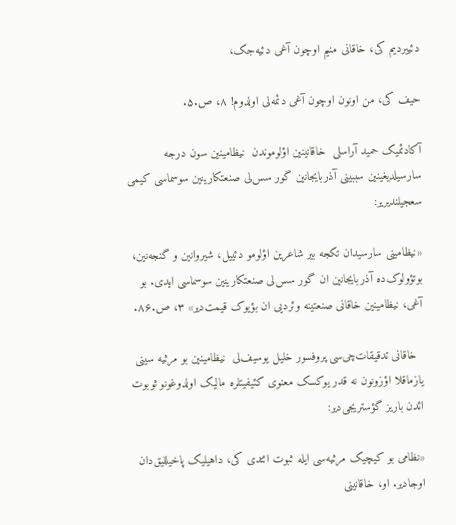دئییردیم کی، خاقانی منیم اوچون آغی دئیه‌جک،

حیف کی، من اونون اوچون آغی دئمه‌لی اولدوم! ۸، ص.۵.

آکادئمیک حمید آراسلی  خاقانینین اؤلوموندن  نیظامینین سون درجه سارسیلدیغینین سببینی آذربایجانین گور سس‌لی صنعتکارینین سوسماسی کیمی سعجیلندیریر:

«نیظامینی سارسیدان تکجه بیر شاعرین اؤلومو دئییل، شیروانین و گنجه‌نین، بوتؤولوک‌ده آذربایجانین ان گور سس‌لی صنعتکارینین سوسماسی ایدی. بو آغی، نیظامینین خاقانی صنعتینه وئردیی ان بؤیوک قیمت‌دیر» ۳، ص.۸۶.

  خاقانی تدقیقات‌چی‌سی پروفسور خلیل یوسیف‌لی  نیظامینین بو مرثیه سینی یازماقلا اؤزونون نه قدر یوکسک معنوی کئیفیتلره مالیک اولدوغونو ثوبوت ائد‌ن باریز گؤستریجی‌دیر:

«نظامی بو کیچیک مرثیه‌سی ایله ثبوت ائتدی کی، داهیلیک پاخیللیق‌دان اوجادیر. او، خاقانینی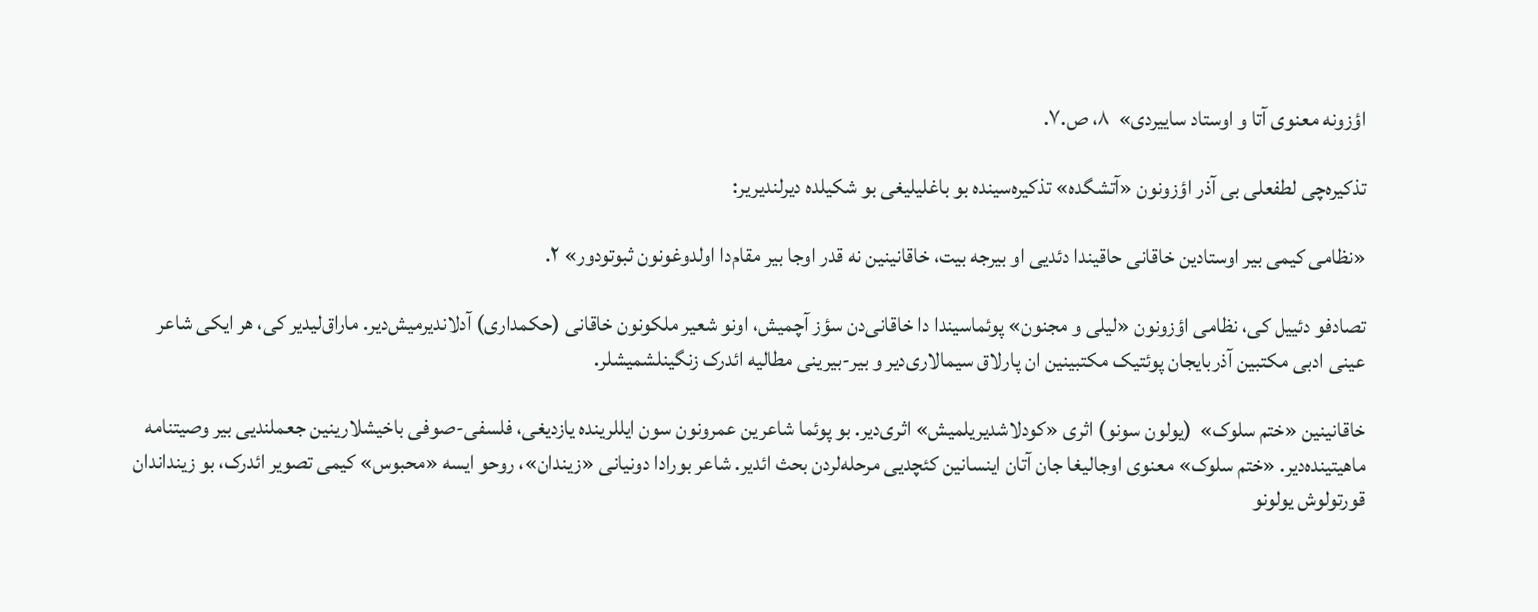اؤزونه معنوی آتا و اوستاد ساییردی»  ۸، ص.۷.

تذکیره‌چی لطفعلی بی آذر اؤزونون «آتشگده» تذکیره‌سینده بو باغلیلیغی بو شکیلده دیرلندیریر:

«نظامی کیمی بیر اوستادین خاقانی حاقیندا دئدیی او بیرجه بیت، خاقانینین نه قدر اوجا بیر مقام‌دا اولدوغونون ثبوتودور» ۲.

تصادفو دئییل کی، نظامی اؤزونون «لیلی و مجنون» پوئماسیندا دا خاقانی‌دن سؤز آچمیش، اونو شعیر ملکونون خاقانی (حکمداری) آدلاندیرمیش‌دیر. ماراق‌لیدیر کی، هر ایکی شاعر عینی ادبی مکتبین آذربایجان پوئتیک مکتبینین ان پارلاق سیمالاری‌دیر و بیر-بیرینی مطالیه ائد‌رک زنگینلشمیشلر.

خاقانینین «ختم سلوک»  (یولون سونو) اثری «کودلاشدیریلمیش» اثری‌دیر. بو پوئما شاعرین عمرونون سون ایللرینده یازدیغی، فلسفی-صوفی باخیشلارینین جعملندیی بیر وصیتنامه ماهیتینده‌دیر. «ختم سلوک» معنوی اوجالیغا جان آتان اینسانین کئچدیی مرحله‌لردن بحث ائدیر. شاعر بورادا دونیانی «زیندان»، روحو ایسه «محبوس» کیمی تصویر ائد‌رک، بو زینداندان قورتولوش یولونو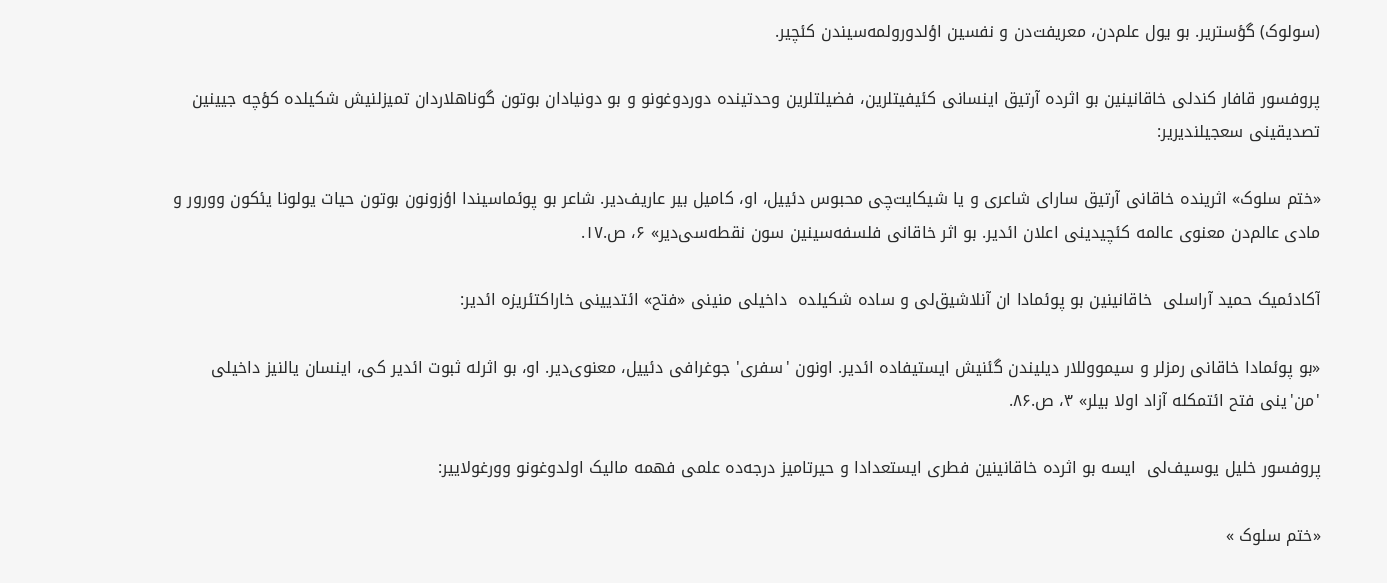(سولوک) گؤستریر. بو یول علم‌دن، معریفت‌دن و نفسین اؤلدورولمه‌سیندن کئچیر.

پروفسور قافار کندلی خاقانینین بو اثرده آرتیق اینسانی کئیفیتلرین، فضیلتلرین وحدتینده دوردوغونو و بو دونیادان بوتون گوناهلاردان تمیزلنیش شکیلده کؤچه جیینین تصدیقینی سعجیلندیریر:

«ختم سلوک» اثرینده خاقانی آرتیق سارای شاعری و یا شیکایت‌چی محبوس دئییل، او، کامیل بیر عاریف‌دیر. شاعر بو پوئماسیندا اؤزونون بوتون حیات یولونا یئکون وورور و مادی عالم‌دن معنوی عالمه کئچیدینی اعلان ائدیر. بو اثر خاقانی فلسفه‌سینین سون نقطه‌سی‌دیر» ۶، ص.۱۷.

آکادئمیک حمید آراسلی  خاقانینین بو پوئمادا ان آنلاشیق‌لی و ساده شکیلده  داخیلی منینی «فتح» ائتدیینی خاراکتئریزه ائدیر:

«بو پوئمادا خاقانی رمزلر و سیمووللار دیلیندن گئنیش ایستیفاده ائدیر. اونون 'سفری' جوغرافی دئییل، معنوی‌دیر. او، بو اثرله ثبوت ائدیر کی، اینسان یالنیز داخیلی 'من'ینی فتح ائتمکله آزاد اولا بیلر» ۳، ص.۸۶.

پروفسور خلیل یوسیف‌لی  ایسه بو اثرده خاقانینین فطری ایستعدادا و حیرتامیز درجه‌ده علمی فهمه مالیک اولدوغونو وورغولاییر:

«ختم سلوک »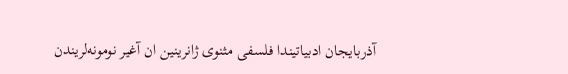آذربایجان ادبیاتیندا فلسفی مثنوی ژانرینین ان آغیر نومونه‌لریندن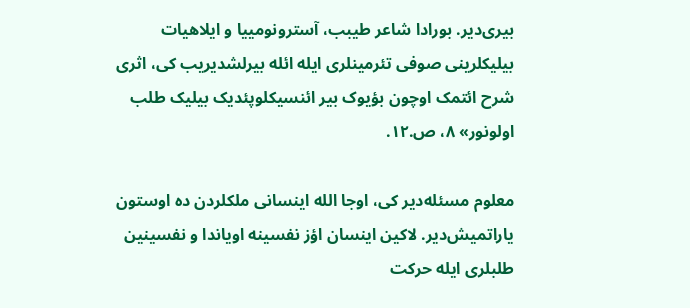بیری‌دیر. بورادا شاعر طیبب، آسترونومییا و ایلاهیات بیلیکلرینی صوفی تئرمینلری ایله ائله بیرلشدیریب کی، اثری شرح ائتمک اوچون بؤیوک بیر ائنسیکلوپئدیک بیلیک طلب اولونور» ۸، ص.۱۲.

معلوم مسئله‌دیر کی، اوجا الله اینسانی ملکلردن ده اوستون یاراتمیش‌دیر. لاکین اینسان اؤز نفسینه اویاندا و نفسینین طلبلری ایله حرکت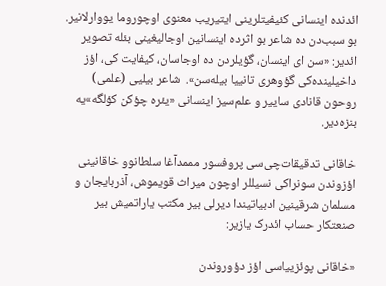ائد‌نده اینسانی کئیفیتلرینی ایتیریب معنوی اوچوروما یووارلانیر.  بو سبب‌دن ده شاعر بو اثرده اینسانین اوجالیغینی بئله تصویر ائدیر: «سن ای اینسان، گؤیلردن ده اوجاسان، کیفایت کی، اؤز داخیلینده‌کی گؤوهری تانییا بیله‌سن».  شاعر بیلیی (علمی) روحون قانادی ساییر و علم‌سیز اینسانی «یئره چؤکن کؤلگه»یه بنزه‌دیر.

خاقانی تدقیقات‌چی‌سی پروفسور مممدآغا سلطانوو خاقانینی اؤزوندن سونراکی نسیللر اوچون میراث قویموش، آذربایجان و مسلمان شرقینین ادبیاتیندا دیرلی بیر مکتب یاراتمیش بیر صنعتکار حساب ائد‌رک یازیر:

«خاقانی پوئزییاسی اؤز دؤوروندن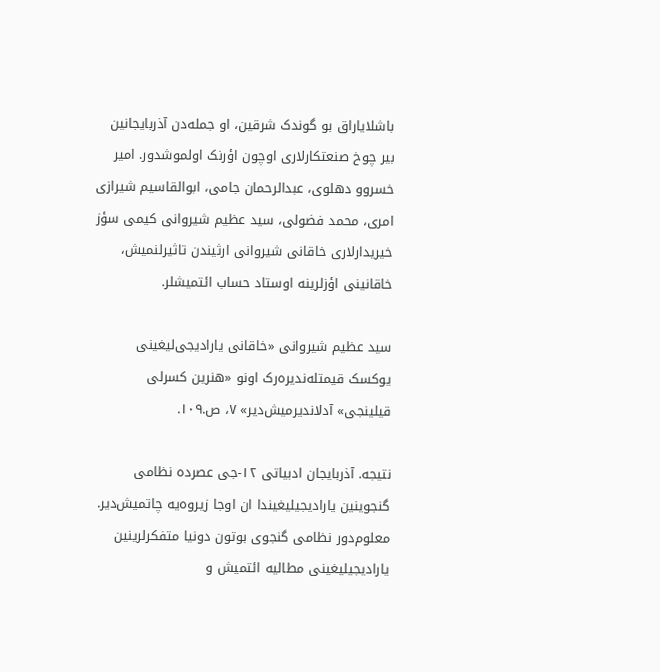باشلایاراق بو گوندک شرقین، او جمله‌دن آذربایجانین بیر چوخ صنعتکارلاری اوچون اؤرنک اولموشدور. امیر خسروو دهلوی، عبدالرحمان جامی، ابوالقاسیم شیرازی امری، محمد فضولی، سید عظیم شیروانی کیمی سؤز خیریدارلاری خاقانی شیروانی ارثیندن تاثیرلنمیش، خاقانینی اؤزلرینه اوستاد حساب ائتمیشلر.

سید عظیم شیروانی «خاقانی یارادیجی‌لیغینی یوکسک قیمتله‌ندیره‌رک اونو «هنرین کسرلی قیلینجی» آدلاندیرمیش‌دیر» ۷، ص.۱۰۹.

نتیجه. آذربایجان ادبیاتی ۱۲-جی عصرده نظامی گنجوینین یارادیجیلیغیندا ان اوجا زیروه‌یه چاتمیش‌دیر. معلوم‌دور نظامی گنجوی بوتون دونیا متفکرلرینین یارادیجیلیغینی مطالیه ائتمیش و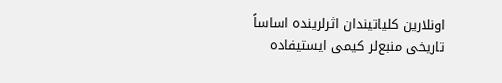اونلارین کلیاتیندان اثرلرینده اساساً تاریخی منبع‌لر کیمی ایستیفاده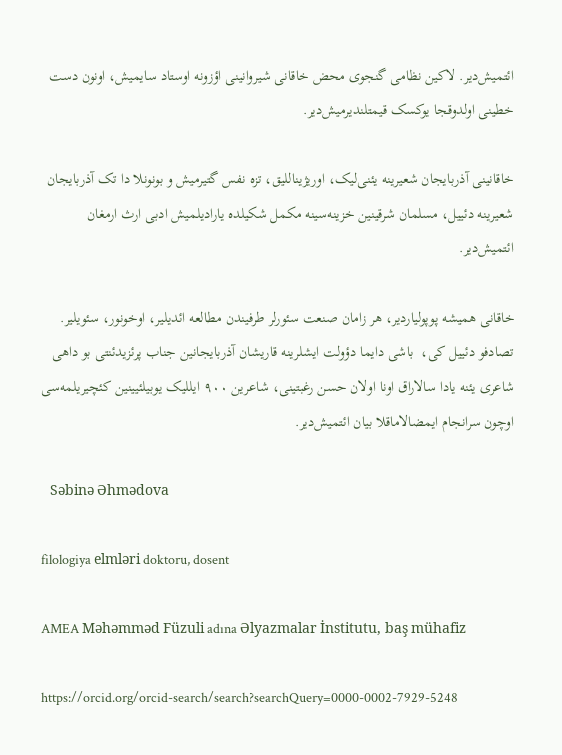ائتمیش‌دیر. لاکین نظامی گنجوی محض خاقانی شیروانینی اؤزونه اوستاد سایمیش، اونون دست خطینی اولدوقجا یوکسک قیمتلندیرمیش‌دیر.

خاقانینی آذربایجان شعیرینه یئنی‌لیک، اوریژیناللیق، تزه نفس گتیرمیش و بونونلا دا تک آذربایجان شعیرینه دئییل، مسلمان شرقینین خزینه‌سینه مکمل شکیلده یارادیلمیش ادبی ارث ارمغان ائتمیش‌دیر.

خاقانی همیشه پوپولیاردیر، هر زامان صنعت سئورلر طرفیندن مطالعه ائدیلیر، اوخونور، سئویلیر. تصادفو دئییل کی،  باشی دایما دؤولت ایشلرینه قاریشان آذربایجانین جناب پرئزیدئنتی بو داهی شاعری یئنه یادا سالاراق اونا اولان حسن رغبتینی، شاعرین ۹۰۰ ایللیک یوبیلئیینین کئچیریلمه‌سی اوچون سرا‌نجام ایمضالاماقلا بیان ائتمیش‌دیر.

   Səbinə Əhmədova

filologiya elmləri doktoru, dosent

AMEA Məhəmməd Füzuli adına Əlyazmalar İnstitutu, baş mühafiz

https://orcid.org/orcid-search/search?searchQuery=0000-0002-7929-5248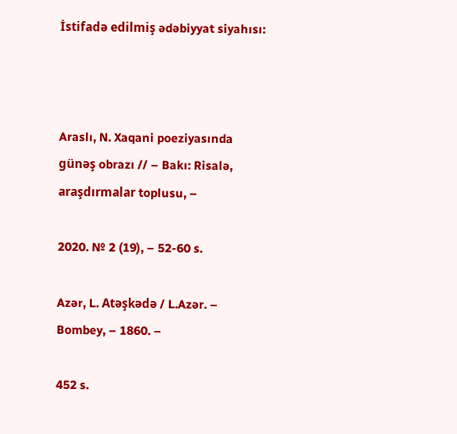İstifadə edilmiş ədəbiyyat siyahısı:



Araslı, N. Xaqani poeziyasında günəş obrazı // – Bakı: Risalə, araşdırmalar toplusu, –

2020. № 2 (19), – 52-60 s.

Azər, L. Atəşkədə / L.Azər. – Bombey, – 1860. –

452 s.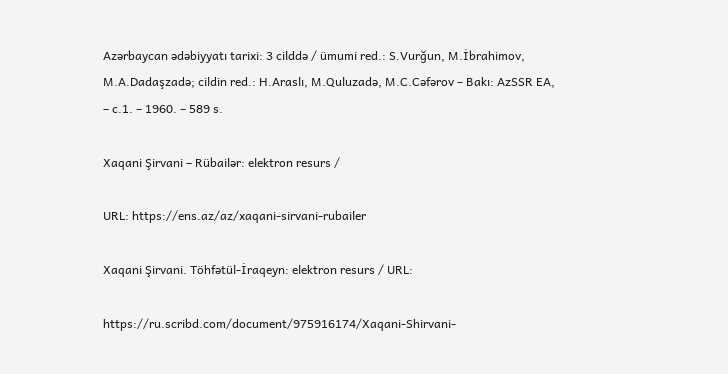Azərbaycan ədəbiyyatı tarixi: 3 cilddə / ümumi red.: S.Vurğun, M.İbrahimov, M.A.Dadaşzadə; cildin red.: H.Araslı, M.Quluzadə, M.C.Cəfərov – Bakı: AzSSR EA, – c.1. – 1960. – 589 s.

Xaqani Şirvani – Rübailər: elektron resurs /

URL: https://ens.az/az/xaqani-sirvani-rubailer

Xaqani Şirvani. Töhfətül-İraqeyn: elektron resurs / URL:

https://ru.scribd.com/document/975916174/Xaqani-Shirvani-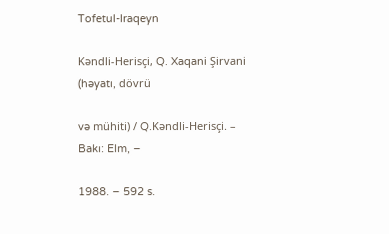Tofetul-Iraqeyn

Kəndli-Herisçi, Q. Xaqani Şirvani (həyatı, dövrü

və mühiti) / Q.Kəndli-Herisçi. – Bakı: Elm, –

1988. – 592 s.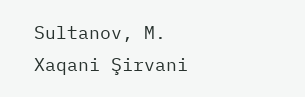Sultanov, M. Xaqani Şirvani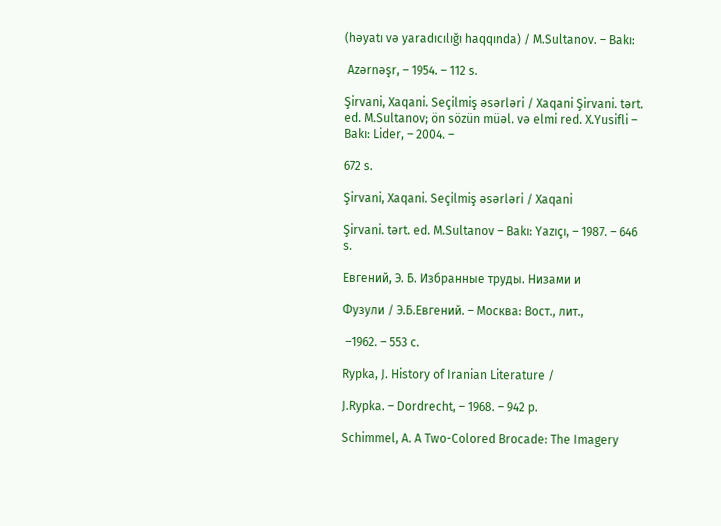(həyatı və yaradıcılığı haqqında) / M.Sultanov. – Bakı:

 Azərnəşr, – 1954. – 112 s.

Şirvani, Xaqani. Seçilmiş əsərləri / Xaqani Şirvani. tərt. ed. M.Sultanov; ön sözün müəl. və elmi red. X.Yusifli –  Bakı: Lider, – 2004. –

672 s.

Şirvani, Xaqani. Seçilmiş əsərləri / Xaqani

Şirvani. tərt. ed. M.Sultanov – Bakı: Yazıçı, – 1987. – 646 s.

Евгений, Э. Б. Избранные труды. Низами и

Фузули / Э.Б.Евгений. – Москва: Вост., лит.,

 –1962. – 553 с.

Rypka, J. History of Iranian Literature /

J.Rypka. – Dordrecht, – 1968. – 942 p.

Schimmel, A. A Two-Colored Brocade: The Imagery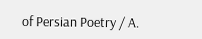of Persian Poetry / A.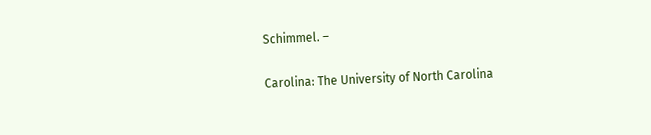Schimmel. –

Carolina: The University of North Carolina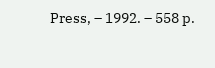Press, – 1992. – 558 p.